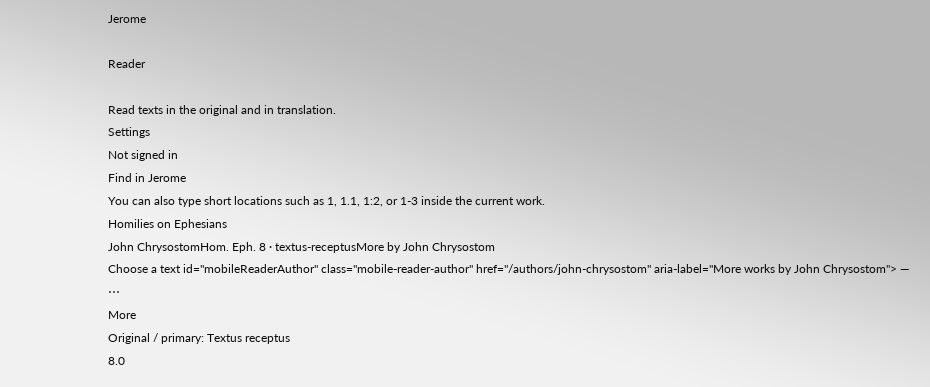Jerome

Reader

Read texts in the original and in translation.
Settings
Not signed in
Find in Jerome
You can also type short locations such as 1, 1.1, 1:2, or 1-3 inside the current work.
Homilies on Ephesians
John ChrysostomHom. Eph. 8 · textus-receptusMore by John Chrysostom
Choose a text id="mobileReaderAuthor" class="mobile-reader-author" href="/authors/john-chrysostom" aria-label="More works by John Chrysostom"> —
⋯
More
Original / primary: Textus receptus
8.0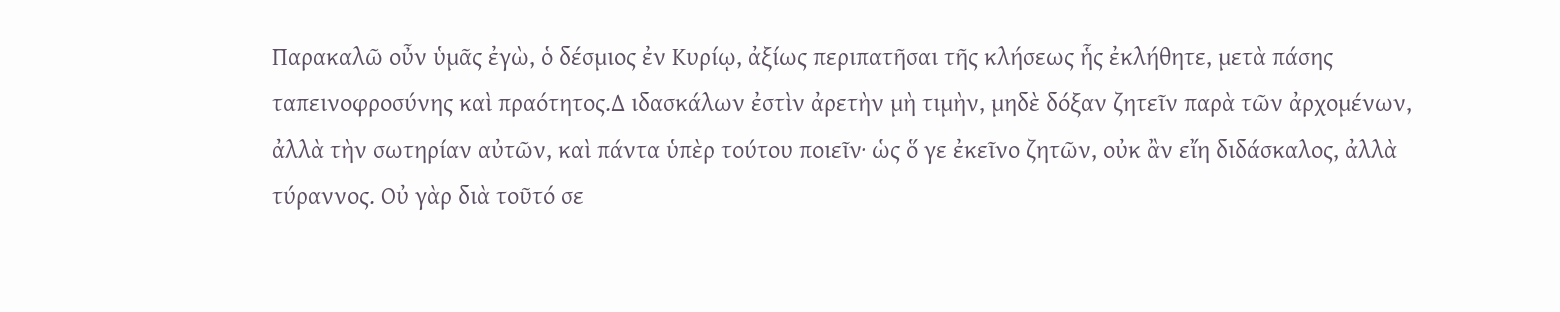Παρακαλῶ οὖν ὑµᾶς ἐγὼ, ὁ δέσµιος ἐν Κυρίῳ, ἀξίως περιπατῆσαι τῆς κλήσεως ἧς ἐκλήθητε, µετὰ πάσης ταπεινοφροσύνης καὶ πραότητος.∆ ιδασκάλων ἐστὶν ἀρετὴν µὴ τιµὴν, µηδὲ δόξαν ζητεῖν παρὰ τῶν ἀρχοµένων, ἀλλὰ τὴν σωτηρίαν αὐτῶν, καὶ πάντα ὑπὲρ τούτου ποιεῖν· ὡς ὅ γε ἐκεῖνο ζητῶν, οὐκ ἂν εἴη διδάσκαλος, ἀλλὰ τύραννος. Οὐ γὰρ διὰ τοῦτό σε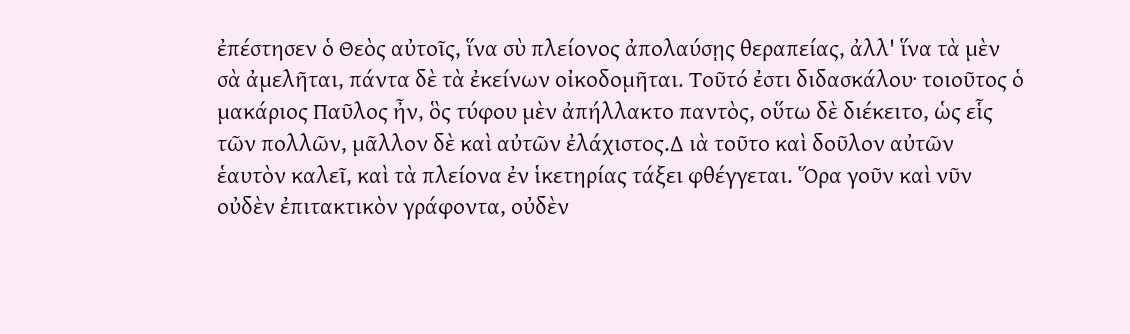ἐπέστησεν ὁ Θεὸς αὐτοῖς, ἵνα σὺ πλείονος ἀπολαύσῃς θεραπείας, ἀλλ' ἵνα τὰ µὲν σὰ ἀµελῆται, πάντα δὲ τὰ ἐκείνων οἰκοδοµῆται. Τοῦτό ἐστι διδασκάλου· τοιοῦτος ὁ µακάριος Παῦλος ἦν, ὃς τύφου µὲν ἀπήλλακτο παντὸς, οὕτω δὲ διέκειτο, ὡς εἷς τῶν πολλῶν, µᾶλλον δὲ καὶ αὐτῶν ἐλάχιστος.∆ ιὰ τοῦτο καὶ δοῦλον αὐτῶν ἑαυτὸν καλεῖ, καὶ τὰ πλείονα ἐν ἱκετηρίας τάξει φθέγγεται. Ὅρα γοῦν καὶ νῦν οὐδὲν ἐπιτακτικὸν γράφοντα, οὐδὲν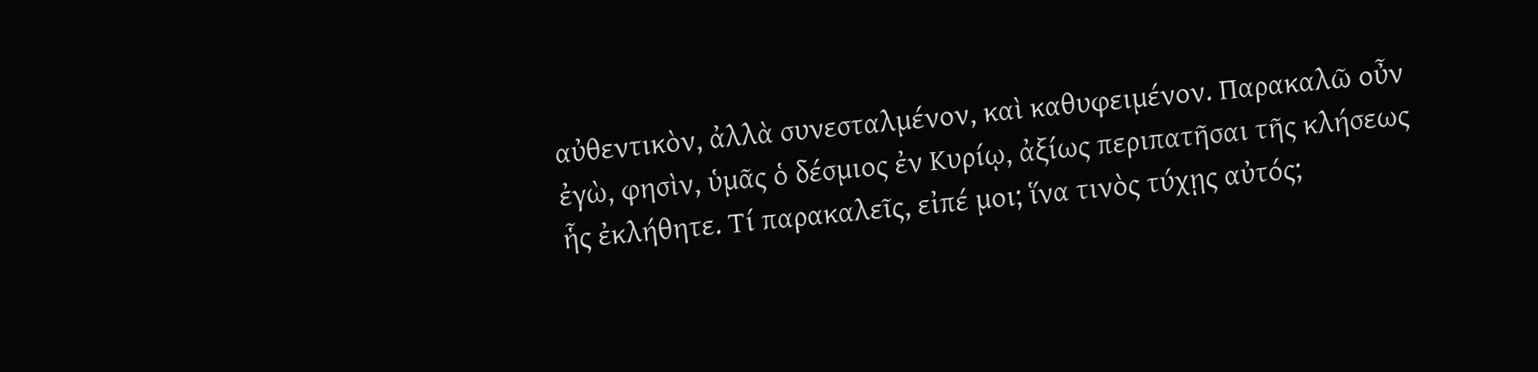αὐθεντικὸν, ἀλλὰ συνεσταλµένον, καὶ καθυφειµένον. Παρακαλῶ οὖν ἐγὼ, φησὶν, ὑµᾶς ὁ δέσµιος ἐν Κυρίῳ, ἀξίως περιπατῆσαι τῆς κλήσεως ἧς ἐκλήθητε. Τί παρακαλεῖς, εἰπέ µοι; ἵνα τινὸς τύχῃς αὐτός;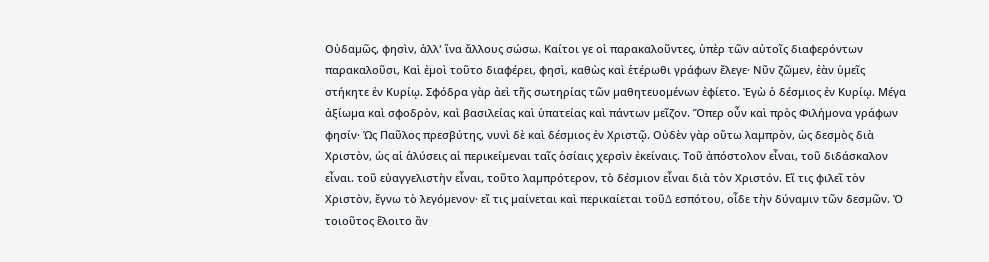Οὐδαµῶς, φησὶν, ἀλλ' ἵνα ἄλλους σώσω. Καίτοι γε οἱ παρακαλοῦντες, ὑπὲρ τῶν αὐτοῖς διαφερόντων παρακαλοῦσι, Καὶ ἐµοὶ τοῦτο διαφέρει, φησὶ, καθὼς καὶ ἑτέρωθι γράφων ἔλεγε· Νῦν ζῶµεν, ἐὰν ὑµεῖς στήκητε ἐν Κυρίῳ. Σφόδρα γὰρ ἀεὶ τῆς σωτηρίας τῶν µαθητευοµένων ἐφίετο. Ἐγὼ ὁ δέσµιος ἐν Κυρίῳ. Μέγα ἀξίωµα καὶ σφοδρὸν, καὶ βασιλείας καὶ ὑπατείας καὶ πάντων µεῖζον. Ὅπερ οὖν καὶ πρὸς Φιλήµονα γράφων φησίν· Ὡς Παῦλος πρεσβύτης, νυνὶ δὲ καὶ δέσµιος ἐν Χριστῷ. Οὐδὲν γὰρ οὕτω λαµπρὸν, ὡς δεσµὸς διὰ Χριστὸν, ὡς αἱ ἁλύσεις αἱ περικείµεναι ταῖς ὁσίαις χερσὶν ἐκείναις. Τοῦ ἀπόστολον εἶναι, τοῦ διδάσκαλον εἶναι. τοῦ εὐαγγελιστὴν εἶναι, τοῦτο λαµπρότερον, τὸ δέσµιον εἶναι διὰ τὸν Χριστόν. Εἴ τις φιλεῖ τὸν Χριστὸν, ἔγνω τὸ λεγόµενον· εἴ τις µαίνεται καὶ περικαίεται τοῦ∆ εσπότου, οἶδε τὴν δύναµιν τῶν δεσµῶν. Ὁ τοιοῦτος ἕλοιτο ἂν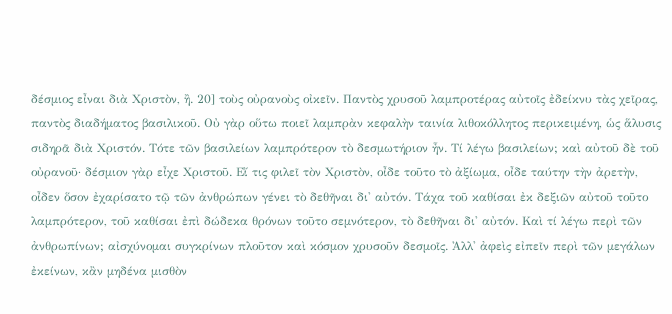δέσµιος εἶναι διὰ Χριστὸν, ἢ. 20] τοὺς οὐρανοὺς οἰκεῖν. Παντὸς χρυσοῦ λαµπροτέρας αὐτοῖς ἐδείκνυ τὰς χεῖρας, παντὸς διαδήµατος βασιλικοῦ. Οὐ γὰρ οὕτω ποιεῖ λαµπρὰν κεφαλὴν ταινία λιθοκόλλητος περικειµένη, ὡς ἅλυσις σιδηρᾶ διὰ Χριστόν. Τότε τῶν βασιλείων λαµπρότερον τὸ δεσµωτήριον ἦν. Τί λέγω βασιλείων; καὶ αὐτοῦ δὲ τοῦ οὐρανοῦ· δέσµιον γὰρ εἶχε Χριστοῦ. Εἴ τις φιλεῖ τὸν Χριστὸν, οἶδε τοῦτο τὸ ἀξίωµα, οἶδε ταύτην τὴν ἀρετὴν, οἶδεν ὅσον ἐχαρίσατο τῷ τῶν ἀνθρώπων γένει τὸ δεθῆναι δι' αὐτόν. Τάχα τοῦ καθίσαι ἐκ δεξιῶν αὐτοῦ τοῦτο λαµπρότερον, τοῦ καθίσαι ἐπὶ δώδεκα θρόνων τοῦτο σεµνότερον, τὸ δεθῆναι δι' αὐτόν. Καὶ τί λέγω περὶ τῶν ἀνθρωπίνων; αἰσχύνοµαι συγκρίνων πλοῦτον καὶ κόσµον χρυσοῦν δεσµοῖς. Ἀλλ' ἀφεὶς εἰπεῖν περὶ τῶν µεγάλων ἐκείνων, κἂν µηδένα µισθὸν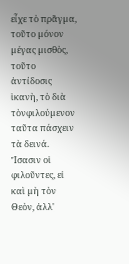εἶχε τὸ πρᾶγµα, τοῦτο µόνον µέγας µισθὸς, τοῦτο ἀντίδοσις ἱκανὴ, τὸ διὰ τὸνφιλούµενον ταῦτα πάσχειν τὰ δεινά. Ἴσασιν οἱ φιλοῦντες, εἰ καὶ µὴ τὸν Θεὸν, ἀλλ'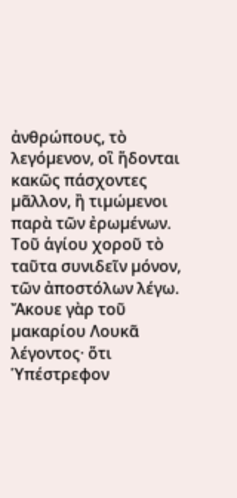ἀνθρώπους, τὸ λεγόµενον, οἳ ἥδονται κακῶς πάσχοντες µᾶλλον, ἢ τιµώµενοι παρὰ τῶν ἐρωµένων. Τοῦ ἁγίου χοροῦ τὸ ταῦτα συνιδεῖν µόνον, τῶν ἀποστόλων λέγω. Ἄκουε γὰρ τοῦ µακαρίου Λουκᾶ λέγοντος· ὅτι Ὑπέστρεφον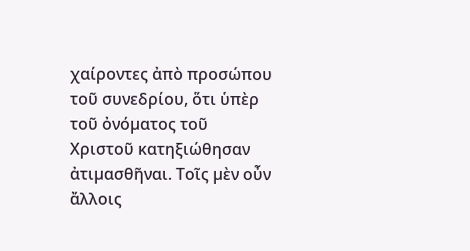χαίροντες ἀπὸ προσώπου τοῦ συνεδρίου, ὅτι ὑπὲρ τοῦ ὀνόµατος τοῦ Χριστοῦ κατηξιώθησαν ἀτιµασθῆναι. Τοῖς µὲν οὖν ἄλλοις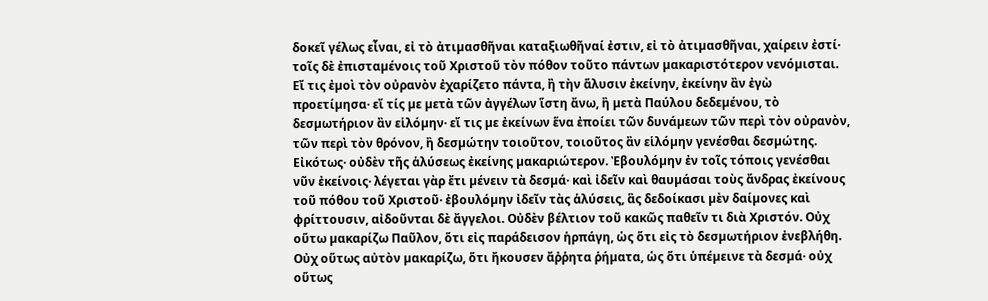δοκεῖ γέλως εἶναι, εἰ τὸ ἀτιµασθῆναι καταξιωθῆναί ἐστιν, εἰ τὸ ἀτιµασθῆναι, χαίρειν ἐστί· τοῖς δὲ ἐπισταµένοις τοῦ Χριστοῦ τὸν πόθον τοῦτο πάντων µακαριστότερον νενόµισται. Εἴ τις ἐµοὶ τὸν οὐρανὸν ἐχαρίζετο πάντα, ἢ τὴν ἅλυσιν ἐκείνην, ἐκείνην ἂν ἐγὼ προετίµησα· εἴ τίς µε µετὰ τῶν ἀγγέλων ἵστη ἄνω, ἢ µετὰ Παύλου δεδεµένου, τὸ δεσµωτήριον ἂν εἱλόµην· εἴ τις µε ἐκείνων ἕνα ἐποίει τῶν δυνάµεων τῶν περὶ τὸν οὐρανὸν, τῶν περὶ τὸν θρόνον, ἢ δεσµώτην τοιοῦτον, τοιοῦτος ἂν εἱλόµην γενέσθαι δεσµώτης. Εἰκότως· οὐδὲν τῆς ἁλύσεως ἐκείνης µακαριώτερον. Ἐβουλόµην ἐν τοῖς τόποις γενέσθαι νῦν ἐκείνοις· λέγεται γὰρ ἔτι µένειν τὰ δεσµά· καὶ ἰδεῖν καὶ θαυµάσαι τοὺς ἄνδρας ἐκείνους τοῦ πόθου τοῦ Χριστοῦ· ἐβουλόµην ἰδεῖν τὰς ἁλύσεις, ἃς δεδοίκασι µὲν δαίµονες καὶ φρίττουσιν, αἰδοῦνται δὲ ἄγγελοι. Οὐδὲν βέλτιον τοῦ κακῶς παθεῖν τι διὰ Χριστόν. Οὐχ οὕτω µακαρίζω Παῦλον, ὅτι εἰς παράδεισον ἡρπάγη, ὡς ὅτι εἰς τὸ δεσµωτήριον ἐνεβλήθη. Οὐχ οὕτως αὐτὸν µακαρίζω, ὅτι ἤκουσεν ἄῤῥητα ῥήµατα, ὡς ὅτι ὑπέµεινε τὰ δεσµά· οὐχ οὕτως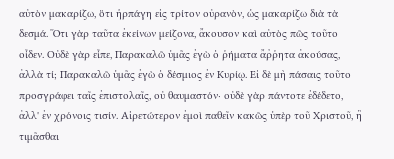αὐτὸν µακαρίζω, ὅτι ἡρπάγη εἰς τρίτον οὐρανὸν, ὡς µακαρίζω διὰ τὰ δεσµά. Ὅτι γὰρ ταῦτα ἐκείνων µείζονα, ἄκουσον καὶ αὐτὸς πῶς τοῦτο οἶδεν. Οὐδὲ γὰρ εἶπε, Παρακαλῶ ὑµᾶς ἐγὼ ὁ ῥήµατα ἄῤῥητα ἀκούσας, ἀλλὰ τί; Παρακαλῶ ὑµᾶς ἐγὼ ὁ δέσµιος ἐν Κυρίῳ. Εἰ δὲ µὴ πάσαις τοῦτο προσγράφει ταῖς ἐπιστολαῖς, οὐ θαυµαστόν· οὐδὲ γὰρ πάντοτε ἐδέδετο, ἀλλ' ἐν χρόνοις τισίν. Αἱρετώτερον ἐµοὶ παθεῖν κακῶς ὑπὲρ τοῦ Χριστοῦ, ἢ τιµᾶσθαι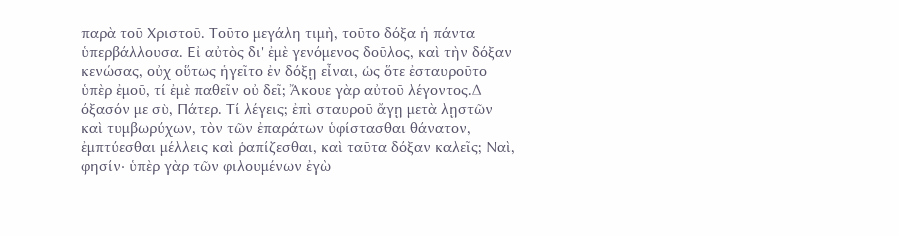παρὰ τοῦ Χριστοῦ. Τοῦτο µεγάλη τιµὴ, τοῦτο δόξα ἡ πάντα ὑπερβάλλουσα. Εἰ αὐτὸς δι' ἐµὲ γενόµενος δοῦλος, καὶ τὴν δόξαν κενώσας, οὐχ οὕτως ἡγεῖτο ἐν δόξῃ εἶναι, ὡς ὅτε ἐσταυροῦτο ὑπὲρ ἐµοῦ, τί ἐµὲ παθεῖν οὐ δεῖ; Ἄκουε γὰρ αὐτοῦ λέγοντος.∆ όξασόν µε σὺ, Πάτερ. Τί λέγεις; ἐπὶ σταυροῦ ἄγῃ µετὰ λῃστῶν καὶ τυµβωρύχων, τὸν τῶν ἐπαράτων ὑφίστασθαι θάνατον, ἐµπτύεσθαι µέλλεις καὶ ῥαπίζεσθαι, καὶ ταῦτα δόξαν καλεῖς; Ναὶ, φησίν· ὑπὲρ γὰρ τῶν φιλουµένων ἐγὼ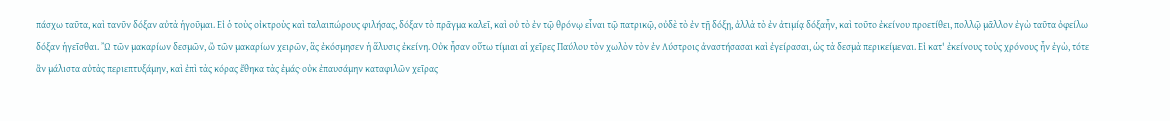πάσχω ταῦτα, καὶ τανῦν δόξαν αὐτὰ ἡγοῦµαι. Εἰ ὁ τοὺς οἰκτροὺς καὶ ταλαιπώρους φιλήσας, δόξαν τὸ πρᾶγµα καλεῖ, καὶ οὐ τὸ ἐν τῷ θρόνῳ εἶναι τῷ πατρικῷ, οὐδὲ τὸ ἐν τῇ δόξῃ, ἀλλὰ τὸ ἐν ἀτιµίᾳ δόξαἦν, καὶ τοῦτο ἐκείνου προετίθει, πολλῷ µᾶλλον ἐγὼ ταῦτα ὀφείλω δόξαν ἡγεῖσθαι. Ὢ τῶν µακαρίων δεσµῶν, ὢ τῶν µακαρίων χειρῶν, ἃς ἐκόσµησεν ἡ ἅλυσις ἐκείνη. Οὐκ ἦσαν οὕτω τίµιαι αἱ χεῖρες Παύλου τὸν χωλὸν τὸν ἐν Λύστροις ἀναστήσασαι καὶ ἐγείρασαι, ὡς τὰ δεσµὰ περικείµεναι. Εἰ κατ' ἐκείνους τοὺς χρόνους ἦν ἐγὼ, τότε ἂν µάλιστα αὐτὰς περιεπτυξάµην, καὶ ἐπὶ τὰς κόρας ἔθηκα τὰς ἐµάς· οὐκ ἐπαυσάµην καταφιλῶν χεῖρας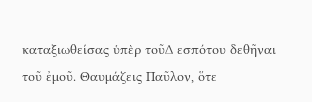καταξιωθείσας ὑπὲρ τοῦ∆ εσπότου δεθῆναι τοῦ ἐµοῦ. Θαυµάζεις Παῦλον, ὅτε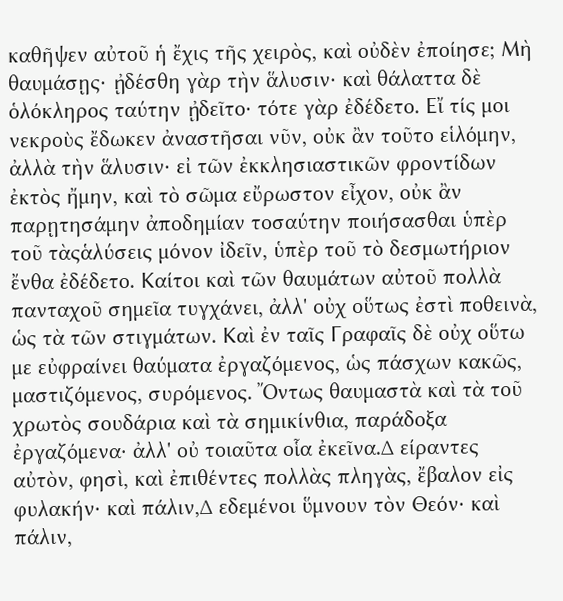καθῆψεν αὐτοῦ ἡ ἔχις τῆς χειρὸς, καὶ οὐδὲν ἐποίησε; Μὴ θαυµάσῃς· ᾐδέσθη γὰρ τὴν ἅλυσιν· καὶ θάλαττα δὲ ὁλόκληρος ταύτην ᾐδεῖτο· τότε γὰρ ἐδέδετο. Εἴ τίς µοι νεκροὺς ἔδωκεν ἀναστῆσαι νῦν, οὐκ ἂν τοῦτο εἱλόµην, ἀλλὰ τὴν ἅλυσιν· εἰ τῶν ἐκκλησιαστικῶν φροντίδων ἐκτὸς ἤµην, καὶ τὸ σῶµα εὔρωστον εἶχον, οὐκ ἂν παρῃτησάµην ἀποδηµίαν τοσαύτην ποιήσασθαι ὑπὲρ τοῦ τὰςἁλύσεις µόνον ἰδεῖν, ὑπὲρ τοῦ τὸ δεσµωτήριον ἔνθα ἐδέδετο. Καίτοι καὶ τῶν θαυµάτων αὐτοῦ πολλὰ πανταχοῦ σηµεῖα τυγχάνει, ἀλλ' οὐχ οὕτως ἐστὶ ποθεινὰ, ὡς τὰ τῶν στιγµάτων. Καὶ ἐν ταῖς Γραφαῖς δὲ οὐχ οὕτω µε εὐφραίνει θαύµατα ἐργαζόµενος, ὡς πάσχων κακῶς, µαστιζόµενος, συρόµενος. Ὄντως θαυµαστὰ καὶ τὰ τοῦ χρωτὸς σουδάρια καὶ τὰ σηµικίνθια, παράδοξα ἐργαζόµενα· ἀλλ' οὐ τοιαῦτα οἷα ἐκεῖνα.∆ είραντες αὐτὸν, φησὶ, καὶ ἐπιθέντες πολλὰς πληγὰς, ἔβαλον εἰς φυλακήν· καὶ πάλιν,∆ εδεµένοι ὕµνουν τὸν Θεόν· καὶ πάλιν,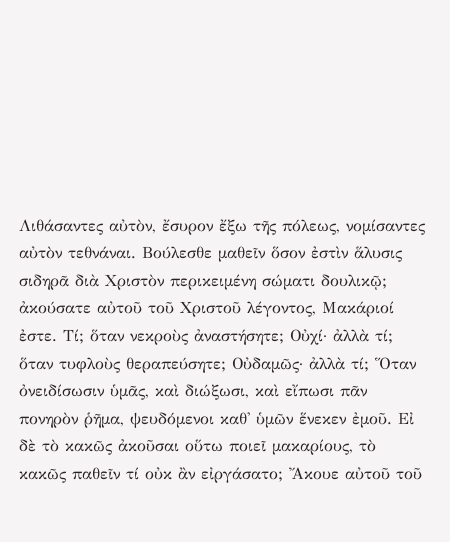Λιθάσαντες αὐτὸν, ἔσυρον ἔξω τῆς πόλεως, νοµίσαντες αὐτὸν τεθνάναι. Βούλεσθε µαθεῖν ὅσον ἐστὶν ἅλυσις σιδηρᾶ διὰ Χριστὸν περικειµένη σώµατι δουλικῷ; ἀκούσατε αὐτοῦ τοῦ Χριστοῦ λέγοντος, Μακάριοί ἐστε. Τί; ὅταν νεκροὺς ἀναστήσητε; Οὐχί· ἀλλὰ τί; ὅταν τυφλοὺς θεραπεύσητε; Οὐδαµῶς· ἀλλὰ τί; Ὅταν ὀνειδίσωσιν ὑµᾶς, καὶ διώξωσι, καὶ εἴπωσι πᾶν πονηρὸν ῥῆµα, ψευδόµενοι καθ' ὑµῶν ἕνεκεν ἐµοῦ. Εἰ δὲ τὸ κακῶς ἀκοῦσαι οὕτω ποιεῖ µακαρίους, τὸ κακῶς παθεῖν τί οὐκ ἂν εἰργάσατο; Ἄκουε αὐτοῦ τοῦ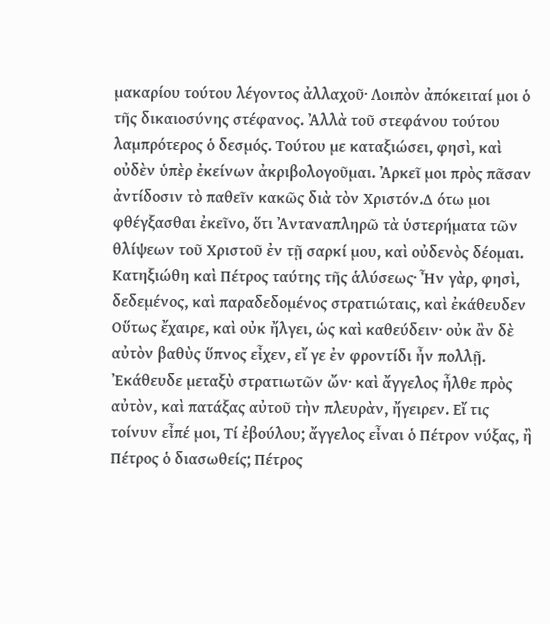µακαρίου τούτου λέγοντος ἀλλαχοῦ· Λοιπὸν ἀπόκειταί µοι ὁ τῆς δικαιοσύνης στέφανος. Ἀλλὰ τοῦ στεφάνου τούτου λαµπρότερος ὁ δεσµός. Τούτου µε καταξιώσει, φησὶ, καὶ οὐδὲν ὑπὲρ ἐκείνων ἀκριβολογοῦµαι. Ἀρκεῖ µοι πρὸς πᾶσαν ἀντίδοσιν τὸ παθεῖν κακῶς διὰ τὸν Χριστόν.∆ ότω µοι φθέγξασθαι ἐκεῖνο, ὅτι Ἀνταναπληρῶ τὰ ὑστερήµατα τῶν θλίψεων τοῦ Χριστοῦ ἐν τῇ σαρκί µου, καὶ οὐδενὸς δέοµαι. Κατηξιώθη καὶ Πέτρος ταύτης τῆς ἁλύσεως· Ἦν γὰρ, φησὶ, δεδεµένος, καὶ παραδεδοµένος στρατιώταις, καὶ ἐκάθευδεν Οὕτως ἔχαιρε, καὶ οὐκ ἤλγει, ὡς καὶ καθεύδειν· οὐκ ἂν δὲ αὐτὸν βαθὺς ὕπνος εἶχεν, εἴ γε ἐν φροντίδι ἦν πολλῇ. Ἐκάθευδε µεταξὺ στρατιωτῶν ὤν· καὶ ἄγγελος ἦλθε πρὸς αὐτὸν, καὶ πατάξας αὐτοῦ τὴν πλευρὰν, ἤγειρεν. Εἴ τις τοίνυν εἶπέ µοι, Τί ἐβούλου; ἄγγελος εἶναι ὁ Πέτρον νύξας, ἢ Πέτρος ὁ διασωθείς; Πέτρος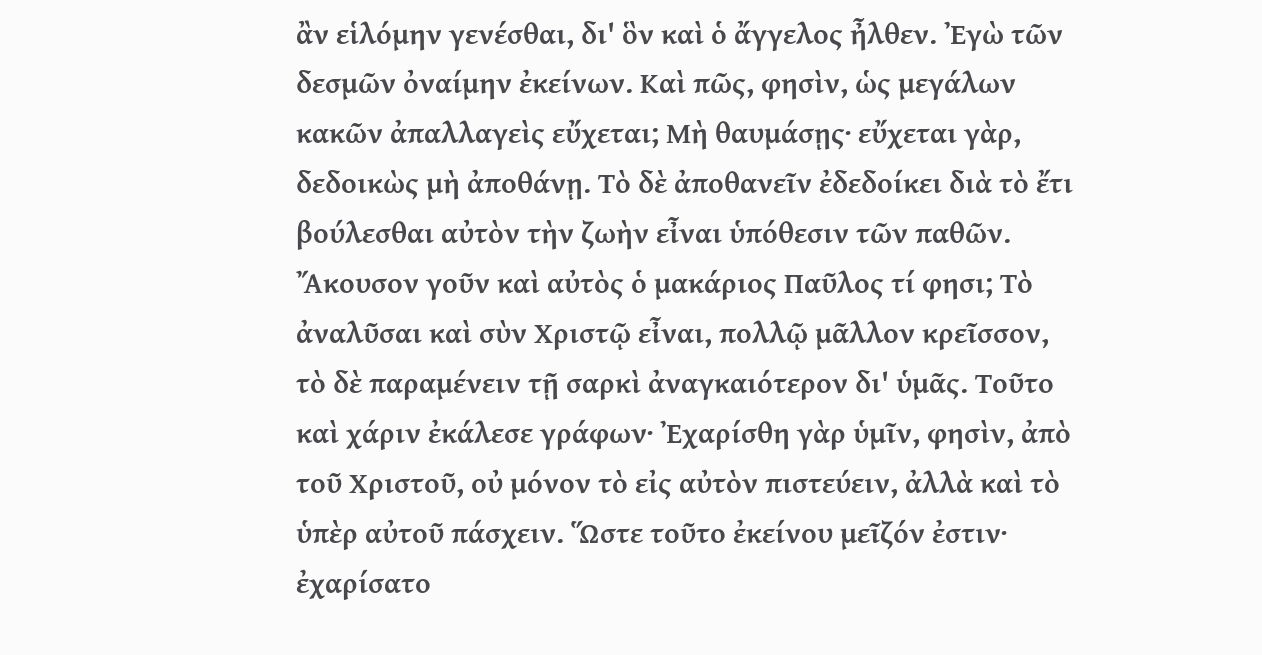ἂν εἱλόµην γενέσθαι, δι' ὃν καὶ ὁ ἄγγελος ἦλθεν. Ἐγὼ τῶν δεσµῶν ὀναίµην ἐκείνων. Καὶ πῶς, φησὶν, ὡς µεγάλων κακῶν ἀπαλλαγεὶς εὔχεται; Μὴ θαυµάσῃς· εὔχεται γὰρ, δεδοικὼς µὴ ἀποθάνῃ. Τὸ δὲ ἀποθανεῖν ἐδεδοίκει διὰ τὸ ἔτι βούλεσθαι αὐτὸν τὴν ζωὴν εἶναι ὑπόθεσιν τῶν παθῶν. Ἄκουσον γοῦν καὶ αὐτὸς ὁ µακάριος Παῦλος τί φησι; Τὸ ἀναλῦσαι καὶ σὺν Χριστῷ εἶναι, πολλῷ µᾶλλον κρεῖσσον, τὸ δὲ παραµένειν τῇ σαρκὶ ἀναγκαιότερον δι' ὑµᾶς. Τοῦτο καὶ χάριν ἐκάλεσε γράφων· Ἐχαρίσθη γὰρ ὑµῖν, φησὶν, ἀπὸ τοῦ Χριστοῦ, οὐ µόνον τὸ εἰς αὐτὸν πιστεύειν, ἀλλὰ καὶ τὸ ὑπὲρ αὐτοῦ πάσχειν. Ὥστε τοῦτο ἐκείνου µεῖζόν ἐστιν· ἐχαρίσατο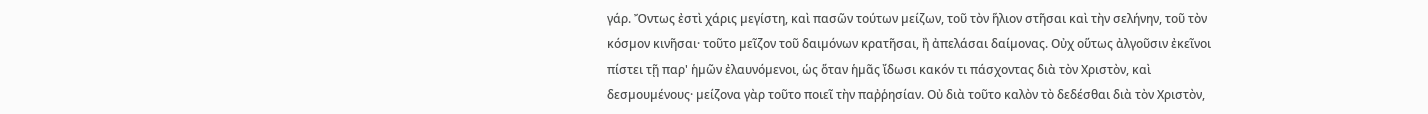γάρ. Ὄντως ἐστὶ χάρις µεγίστη, καὶ πασῶν τούτων µείζων, τοῦ τὸν ἥλιον στῆσαι καὶ τὴν σελήνην, τοῦ τὸν κόσµον κινῆσαι· τοῦτο µεῖζον τοῦ δαιµόνων κρατῆσαι, ἢ ἀπελάσαι δαίµονας. Οὐχ οὕτως ἀλγοῦσιν ἐκεῖνοι πίστει τῇ παρ' ἡµῶν ἐλαυνόµενοι, ὡς ὅταν ἡµᾶς ἴδωσι κακόν τι πάσχοντας διὰ τὸν Χριστὸν, καὶ δεσµουµένους· µείζονα γὰρ τοῦτο ποιεῖ τὴν παῤῥησίαν. Οὐ διὰ τοῦτο καλὸν τὸ δεδέσθαι διὰ τὸν Χριστὸν,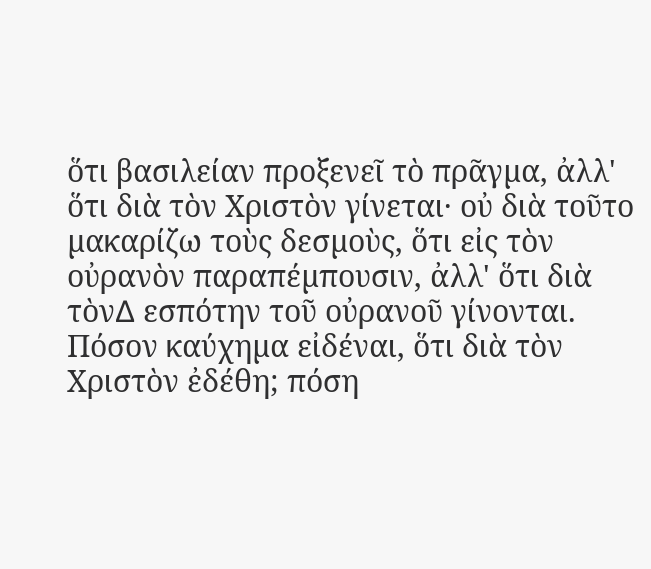ὅτι βασιλείαν προξενεῖ τὸ πρᾶγµα, ἀλλ' ὅτι διὰ τὸν Χριστὸν γίνεται· οὐ διὰ τοῦτο µακαρίζω τοὺς δεσµοὺς, ὅτι εἰς τὸν οὐρανὸν παραπέµπουσιν, ἀλλ' ὅτι διὰ τὸν∆ εσπότην τοῦ οὐρανοῦ γίνονται. Πόσον καύχηµα εἰδέναι, ὅτι διὰ τὸν Χριστὸν ἐδέθη; πόση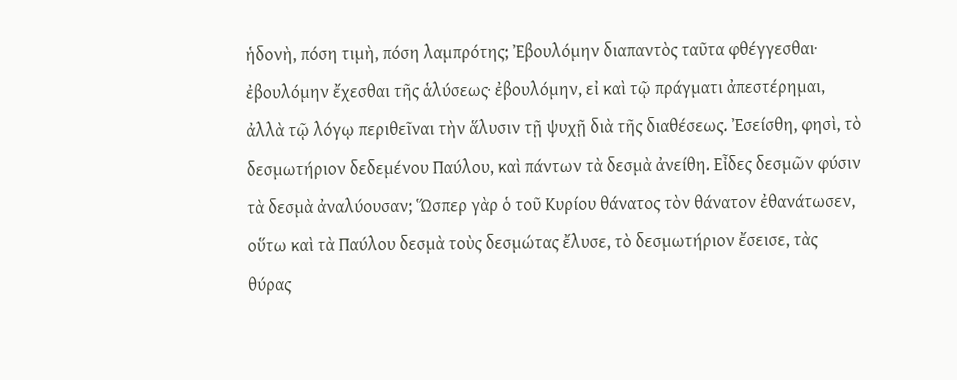ἡδονὴ, πόση τιµὴ, πόση λαµπρότης; Ἐβουλόµην διαπαντὸς ταῦτα φθέγγεσθαι· ἐβουλόµην ἔχεσθαι τῆς ἁλύσεως· ἐβουλόµην, εἰ καὶ τῷ πράγµατι ἀπεστέρηµαι, ἀλλὰ τῷ λόγῳ περιθεῖναι τὴν ἅλυσιν τῇ ψυχῇ διὰ τῆς διαθέσεως. Ἐσείσθη, φησὶ, τὸ δεσµωτήριον δεδεµένου Παύλου, καὶ πάντων τὰ δεσµὰ ἀνείθη. Εἶδες δεσµῶν φύσιν τὰ δεσµὰ ἀναλύουσαν; Ὥσπερ γὰρ ὁ τοῦ Κυρίου θάνατος τὸν θάνατον ἐθανάτωσεν, οὕτω καὶ τὰ Παύλου δεσµὰ τοὺς δεσµώτας ἔλυσε, τὸ δεσµωτήριον ἔσεισε, τὰς θύρας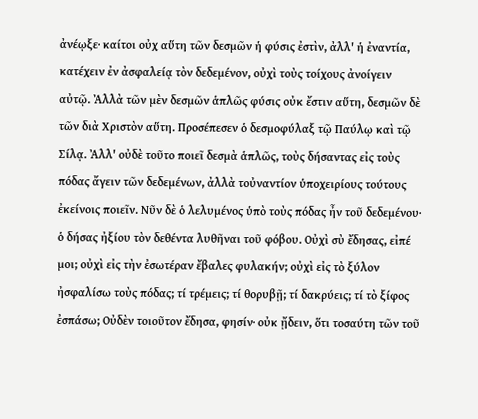ἀνέῳξε· καίτοι οὐχ αὕτη τῶν δεσµῶν ἡ φύσις ἐστὶν, ἀλλ' ἡ ἐναντία, κατέχειν ἐν ἀσφαλείᾳ τὸν δεδεµένον, οὐχὶ τοὺς τοίχους ἀνοίγειν αὐτῷ. Ἀλλὰ τῶν µὲν δεσµῶν ἁπλῶς φύσις οὐκ ἔστιν αὕτη, δεσµῶν δὲ τῶν διὰ Χριστὸν αὕτη. Προσέπεσεν ὁ δεσµοφύλαξ τῷ Παύλῳ καὶ τῷ Σίλᾳ. Ἀλλ' οὐδὲ τοῦτο ποιεῖ δεσµὰ ἁπλῶς, τοὺς δήσαντας εἰς τοὺς πόδας ἄγειν τῶν δεδεµένων, ἀλλὰ τοὐναντίον ὑποχειρίους τούτους ἐκείνοις ποιεῖν. Νῦν δὲ ὁ λελυµένος ὑπὸ τοὺς πόδας ἦν τοῦ δεδεµένου· ὁ δήσας ἠξίου τὸν δεθέντα λυθῆναι τοῦ φόβου. Οὐχὶ σὺ ἔδησας, εἰπέ µοι; οὐχὶ εἰς τὴν ἐσωτέραν ἔβαλες φυλακήν; οὐχὶ εἰς τὸ ξύλον ἠσφαλίσω τοὺς πόδας; τί τρέµεις; τί θορυβῇ; τί δακρύεις; τί τὸ ξίφος ἐσπάσω; Οὐδὲν τοιοῦτον ἔδησα, φησίν· οὐκ ᾔδειν, ὅτι τοσαύτη τῶν τοῦ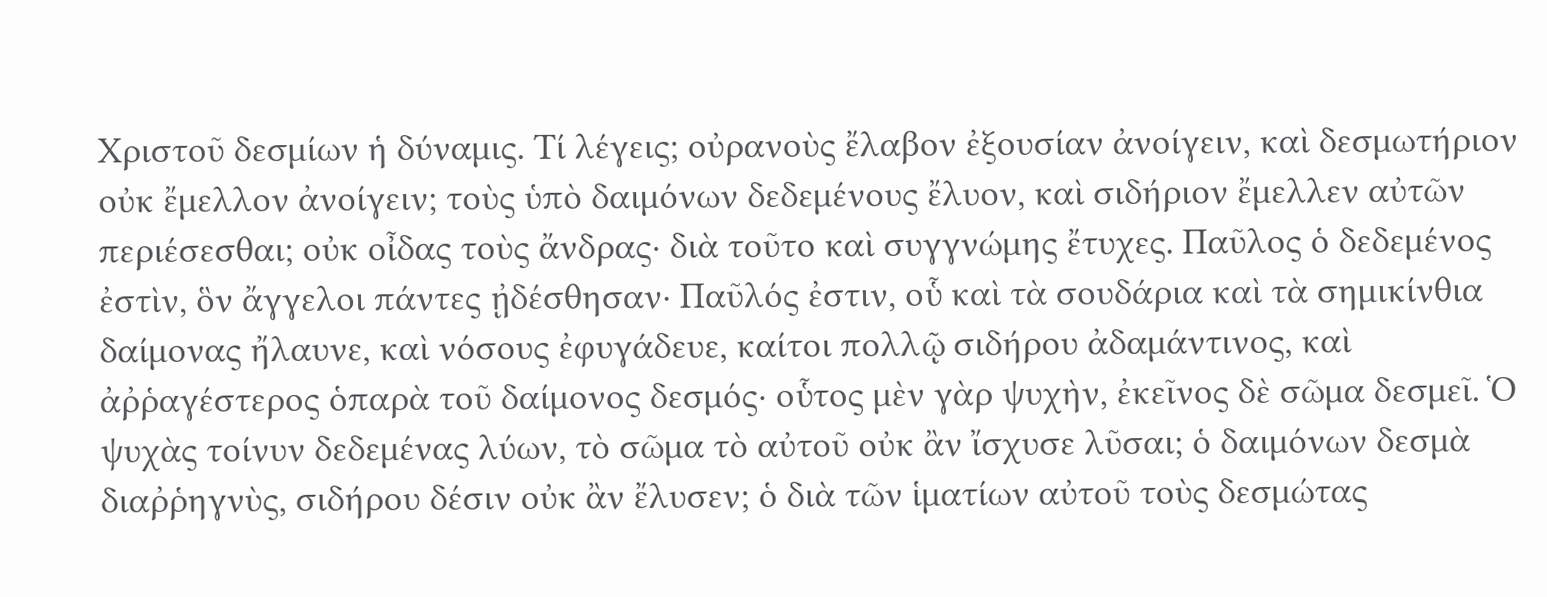Χριστοῦ δεσµίων ἡ δύναµις. Τί λέγεις; οὐρανοὺς ἔλαβον ἐξουσίαν ἀνοίγειν, καὶ δεσµωτήριον οὐκ ἔµελλον ἀνοίγειν; τοὺς ὑπὸ δαιµόνων δεδεµένους ἔλυον, καὶ σιδήριον ἔµελλεν αὐτῶν περιέσεσθαι; οὐκ οἶδας τοὺς ἄνδρας· διὰ τοῦτο καὶ συγγνώµης ἔτυχες. Παῦλος ὁ δεδεµένος ἐστὶν, ὃν ἄγγελοι πάντες ᾐδέσθησαν· Παῦλός ἐστιν, οὗ καὶ τὰ σουδάρια καὶ τὰ σηµικίνθια δαίµονας ἤλαυνε, καὶ νόσους ἐφυγάδευε, καίτοι πολλῷ σιδήρου ἀδαµάντινος, καὶ ἀῤῥαγέστερος ὁπαρὰ τοῦ δαίµονος δεσµός· οὗτος µὲν γὰρ ψυχὴν, ἐκεῖνος δὲ σῶµα δεσµεῖ. Ὁ ψυχὰς τοίνυν δεδεµένας λύων, τὸ σῶµα τὸ αὐτοῦ οὐκ ἂν ἴσχυσε λῦσαι; ὁ δαιµόνων δεσµὰ διαῤῥηγνὺς, σιδήρου δέσιν οὐκ ἂν ἔλυσεν; ὁ διὰ τῶν ἱµατίων αὐτοῦ τοὺς δεσµώτας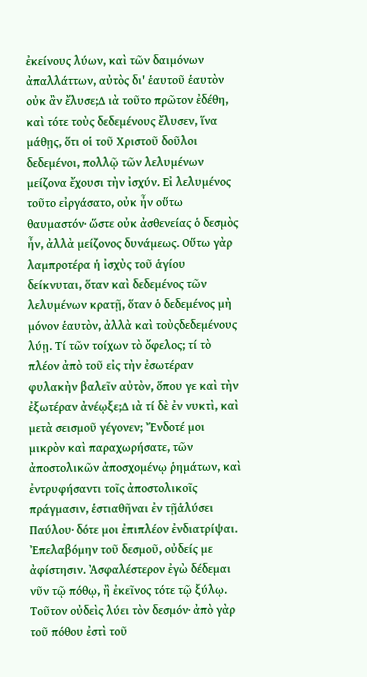ἐκείνους λύων, καὶ τῶν δαιµόνων ἀπαλλάττων, αὐτὸς δι' ἑαυτοῦ ἑαυτὸν οὐκ ἂν ἔλυσε;∆ ιὰ τοῦτο πρῶτον ἐδέθη, καὶ τότε τοὺς δεδεµένους ἔλυσεν, ἵνα µάθῃς, ὅτι οἱ τοῦ Χριστοῦ δοῦλοι δεδεµένοι, πολλῷ τῶν λελυµένων µείζονα ἔχουσι τὴν ἰσχύν. Εἰ λελυµένος τοῦτο εἰργάσατο, οὐκ ἦν οὕτω θαυµαστόν· ὥστε οὐκ ἀσθενείας ὁ δεσµὸς ἦν, ἀλλὰ µείζονος δυνάµεως. Οὕτω γὰρ λαµπροτέρα ἡ ἰσχὺς τοῦ ἁγίου δείκνυται, ὅταν καὶ δεδεµένος τῶν λελυµένων κρατῇ, ὅταν ὁ δεδεµένος µὴ µόνον ἑαυτὸν, ἀλλὰ καὶ τοὺςδεδεµένους λύῃ. Τί τῶν τοίχων τὸ ὄφελος; τί τὸ πλέον ἀπὸ τοῦ εἰς τὴν ἐσωτέραν φυλακὴν βαλεῖν αὐτὸν, ὅπου γε καὶ τὴν ἐξωτέραν ἀνέῳξε;∆ ιὰ τί δὲ ἐν νυκτὶ, καὶ µετὰ σεισµοῦ γέγονεν; Ἔνδοτέ µοι µικρὸν καὶ παραχωρήσατε, τῶν ἀποστολικῶν ἀποσχοµένῳ ῥηµάτων, καὶ ἐντρυφήσαντι τοῖς ἀποστολικοῖς πράγµασιν, ἑστιαθῆναι ἐν τῇἁλύσει Παύλου· δότε µοι ἐπιπλέον ἐνδιατρίψαι. Ἐπελαβόµην τοῦ δεσµοῦ, οὐδείς µε ἀφίστησιν. Ἀσφαλέστερον ἐγὼ δέδεµαι νῦν τῷ πόθῳ, ἢ ἐκεῖνος τότε τῷ ξύλῳ. Τοῦτον οὐδεὶς λύει τὸν δεσµόν· ἀπὸ γὰρ τοῦ πόθου ἐστὶ τοῦ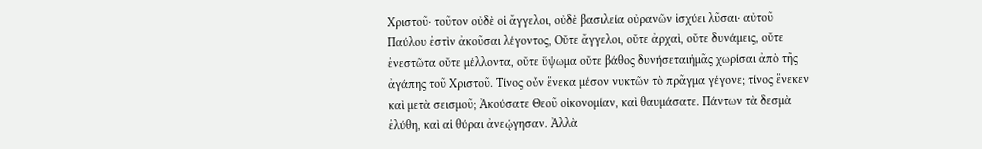Χριστοῦ· τοῦτον οὐδὲ οἱ ἄγγελοι, οὐδὲ βασιλεία οὐρανῶν ἰσχύει λῦσαι· αὐτοῦ Παύλου ἐστὶν ἀκοῦσαι λέγοντος, Οὔτε ἄγγελοι, οὔτε ἀρχαὶ, οὔτε δυνάµεις, οὔτε ἐνεστῶτα οὔτε µέλλοντα, οὔτε ὕψωµα οὔτε βάθος δυνήσεταιἡµᾶς χωρίσαι ἀπὸ τῆς ἀγάπης τοῦ Χριστοῦ. Τίνος οὖν ἕνεκα µέσον νυκτῶν τὸ πρᾶγµα γέγονε; τίνος ἕνεκεν καὶ µετὰ σεισµοῦ; Ἀκούσατε Θεοῦ οἰκονοµίαν, καὶ θαυµάσατε. Πάντων τὰ δεσµὰ ἐλύθη, καὶ αἱ θύραι ἀνεῴγησαν. Ἀλλὰ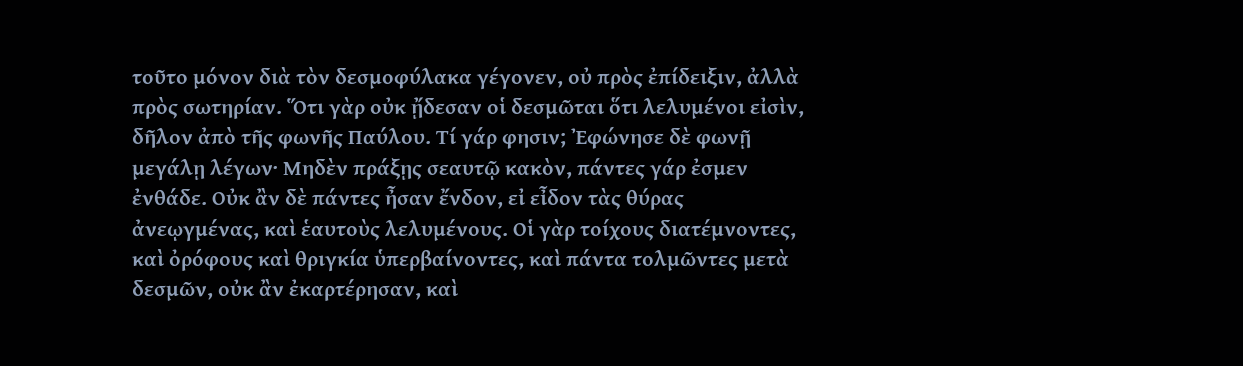τοῦτο µόνον διὰ τὸν δεσµοφύλακα γέγονεν, οὐ πρὸς ἐπίδειξιν, ἀλλὰ πρὸς σωτηρίαν. Ὅτι γὰρ οὐκ ᾔδεσαν οἱ δεσµῶται ὅτι λελυµένοι εἰσὶν, δῆλον ἀπὸ τῆς φωνῆς Παύλου. Τί γάρ φησιν; Ἐφώνησε δὲ φωνῇ µεγάλῃ λέγων· Μηδὲν πράξῃς σεαυτῷ κακὸν, πάντες γάρ ἐσµεν ἐνθάδε. Οὐκ ἂν δὲ πάντες ἦσαν ἔνδον, εἰ εἶδον τὰς θύρας ἀνεῳγµένας, καὶ ἑαυτοὺς λελυµένους. Οἱ γὰρ τοίχους διατέµνοντες, καὶ ὀρόφους καὶ θριγκία ὑπερβαίνοντες, καὶ πάντα τολµῶντες µετὰ δεσµῶν, οὐκ ἂν ἐκαρτέρησαν, καὶ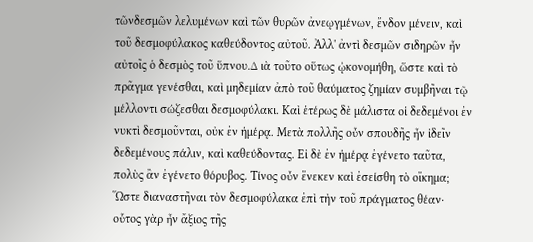τῶνδεσµῶν λελυµένων καὶ τῶν θυρῶν ἀνεῳγµένων, ἔνδον µένειν, καὶ τοῦ δεσµοφύλακος καθεύδοντος αὐτοῦ. Ἀλλ' ἀντὶ δεσµῶν σιδηρῶν ἦν αὐτοῖς ὁ δεσµὸς τοῦ ὕπνου.∆ ιὰ τοῦτο οὕτως ᾠκονοµήθη, ὥστε καὶ τὸ πρᾶγµα γενέσθαι, καὶ µηδεµίαν ἀπὸ τοῦ θαύµατος ζηµίαν συµβῆναι τῷ µέλλοντι σώζεσθαι δεσµοφύλακι. Καὶ ἑτέρως δὲ µάλιστα οἱ δεδεµένοι ἐν νυκτὶ δεσµοῦνται, οὐκ ἐν ἡµέρᾳ. Μετὰ πολλῆς οὖν σπουδῆς ἦν ἰδεῖν δεδεµένους πάλιν, καὶ καθεύδοντας. Εἰ δὲ ἐν ἡµέρᾳ ἐγένετο ταῦτα, πολὺς ἂν ἐγένετο θόρυβος. Τίνος οὖν ἕνεκεν καὶ ἐσείσθη τὸ οἴκηµα; Ὥστε διαναστῆναι τὸν δεσµοφύλακα ἐπὶ τὴν τοῦ πράγµατος θέαν· οὗτος γὰρ ἦν ἄξιος τῆς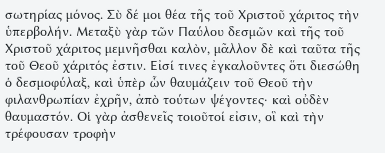σωτηρίας µόνος. Σὺ δέ µοι θέα τῆς τοῦ Χριστοῦ χάριτος τὴν ὑπερβολήν. Μεταξὺ γὰρ τῶν Παύλου δεσµῶν καὶ τῆς τοῦ Χριστοῦ χάριτος µεµνῆσθαι καλὸν, µᾶλλον δὲ καὶ ταῦτα τῆς τοῦ Θεοῦ χάριτός ἐστιν. Εἰσί τινες ἐγκαλοῦντες ὅτι διεσώθη ὁ δεσµοφύλαξ, καὶ ὑπὲρ ὧν θαυµάζειν τοῦ Θεοῦ τὴν φιλανθρωπίαν ἐχρῆν, ἀπὸ τούτων ψέγοντες· καὶ οὐδὲν θαυµαστόν. Οἱ γὰρ ἀσθενεῖς τοιοῦτοί εἰσιν, οἳ καὶ τὴν τρέφουσαν τροφὴν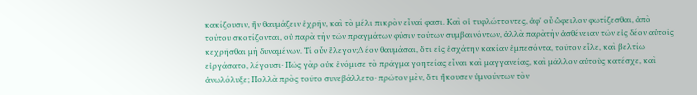κακίζουσιν, ἣν θαυµάζειν ἐχρῆν, καὶ τὸ µέλι πικρὸν εἶναί φασι. Καὶ οἱ τυφλώττοντες, ἀφ' οὗ ὤφειλον φωτίζεσθαι, ἀπὸ τούτου σκοτίζονται, οὐ παρὰ τὴν τῶν πραγµάτων φύσιν τούτων συµβαινόντων, ἀλλὰ παρὰτὴν ἀσθένειαν τῶν εἰς δέον αὐτοῖς κεχρῆσθαι µὴ δυναµένων. Τί οὖν ἔλεγον;∆ έον θαυµάσαι, ὅτι εἰς ἐσχάτην κακίαν ἐµπεσόντα, τοῦτον εἷλε, καὶ βελτίω εἰργάσατο, λέγουσι· Πῶς γὰρ οὐκ ἐνόµισε τὸ πρᾶγµα γοητείας εἶναι καὶ µαγγανείας, καὶ µᾶλλον αὐτοὺς κατέσχε, καὶ ἀνωλόλυξε; Πολλὰ πρὸς τοῦτο συνεβάλλετο· πρῶτον µὲν, ὅτι ἤκουσεν ὑµνούντων τὸν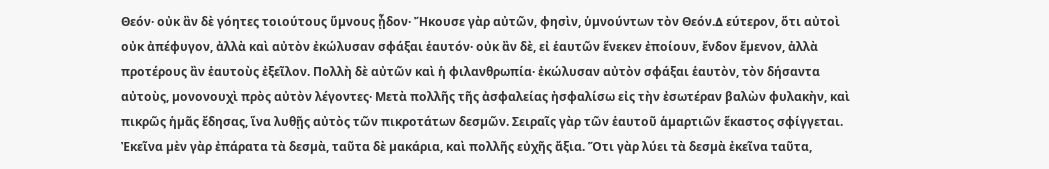Θεόν· οὐκ ἂν δὲ γόητες τοιούτους ὕµνους ᾖδον· Ἤκουσε γὰρ αὐτῶν, φησὶν, ὑµνούντων τὸν Θεόν.∆ εύτερον, ὅτι αὐτοὶ οὐκ ἀπέφυγον, ἀλλὰ καὶ αὐτὸν ἐκώλυσαν σφάξαι ἑαυτόν· οὐκ ἂν δὲ, εἰ ἑαυτῶν ἕνεκεν ἐποίουν, ἔνδον ἔµενον, ἀλλὰ προτέρους ἂν ἑαυτοὺς ἐξεῖλον. Πολλὴ δὲ αὐτῶν καὶ ἡ φιλανθρωπία· ἐκώλυσαν αὐτὸν σφάξαι ἑαυτὸν, τὸν δήσαντα αὐτοὺς, µονονουχὶ πρὸς αὐτὸν λέγοντες· Μετὰ πολλῆς τῆς ἀσφαλείας ἠσφαλίσω εἰς τὴν ἐσωτέραν βαλὼν φυλακὴν, καὶ πικρῶς ἡµᾶς ἔδησας, ἵνα λυθῇς αὐτὸς τῶν πικροτάτων δεσµῶν. Σειραῖς γὰρ τῶν ἑαυτοῦ ἁµαρτιῶν ἕκαστος σφίγγεται. Ἐκεῖνα µὲν γὰρ ἐπάρατα τὰ δεσµὰ, ταῦτα δὲ µακάρια, καὶ πολλῆς εὐχῆς ἄξια. Ὅτι γὰρ λύει τὰ δεσµὰ ἐκεῖνα ταῦτα,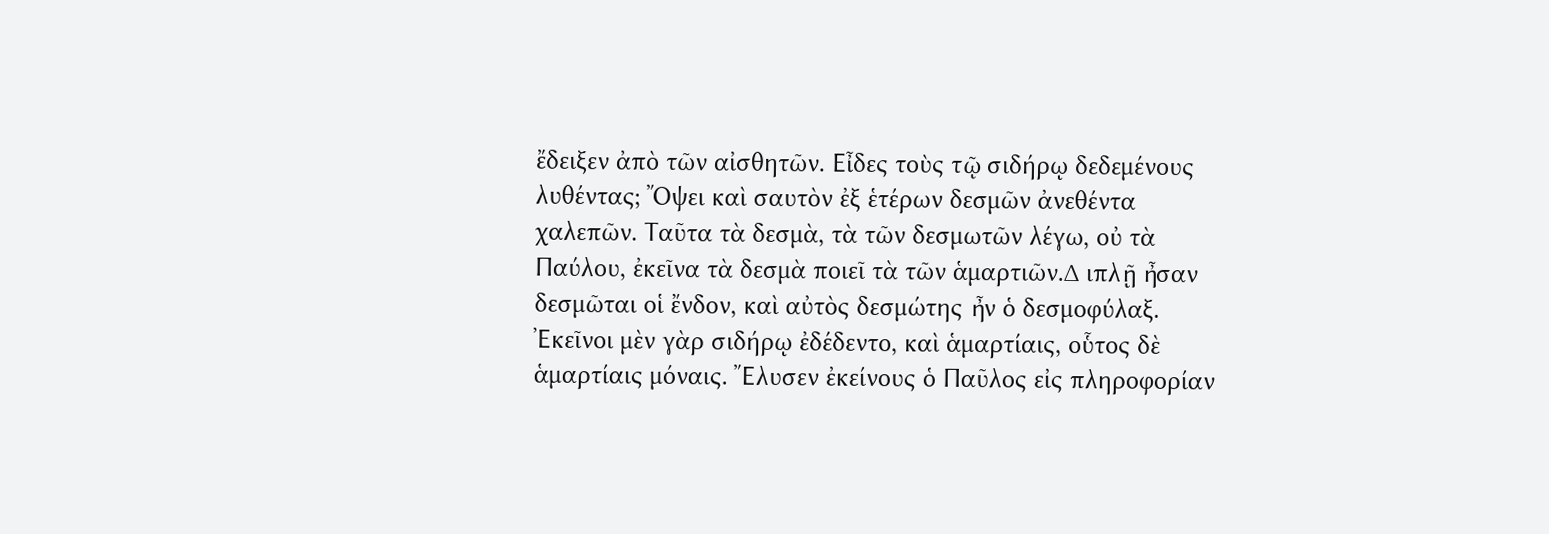ἔδειξεν ἀπὸ τῶν αἰσθητῶν. Εἶδες τοὺς τῷ σιδήρῳ δεδεµένους λυθέντας; Ὄψει καὶ σαυτὸν ἐξ ἑτέρων δεσµῶν ἀνεθέντα χαλεπῶν. Ταῦτα τὰ δεσµὰ, τὰ τῶν δεσµωτῶν λέγω, οὐ τὰ Παύλου, ἐκεῖνα τὰ δεσµὰ ποιεῖ τὰ τῶν ἁµαρτιῶν.∆ ιπλῇ ἦσαν δεσµῶται οἱ ἔνδον, καὶ αὐτὸς δεσµώτης ἦν ὁ δεσµοφύλαξ. Ἐκεῖνοι µὲν γὰρ σιδήρῳ ἐδέδεντο, καὶ ἁµαρτίαις, οὗτος δὲ ἁµαρτίαις µόναις. Ἔλυσεν ἐκείνους ὁ Παῦλος εἰς πληροφορίαν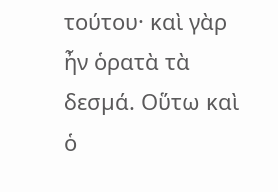τούτου· καὶ γὰρ ἦν ὁρατὰ τὰ δεσµά. Οὕτω καὶ ὁ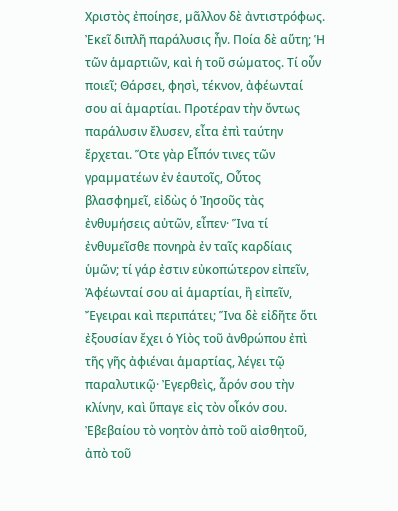Χριστὸς ἐποίησε, µᾶλλον δὲ ἀντιστρόφως. Ἐκεῖ διπλῆ παράλυσις ἦν. Ποία δὲ αὕτη; Ἡ τῶν ἁµαρτιῶν, καὶ ἡ τοῦ σώµατος. Τί οὖν ποιεῖ; Θάρσει, φησὶ, τέκνον, ἀφέωνταί σου αἱ ἁµαρτίαι. Προτέραν τὴν ὄντως παράλυσιν ἔλυσεν, εἶτα ἐπὶ ταύτην ἔρχεται. Ὅτε γὰρ Εἶπόν τινες τῶν γραµµατέων ἐν ἑαυτοῖς, Οὗτος βλασφηµεῖ, εἰδὼς ὁ Ἰησοῦς τὰς ἐνθυµήσεις αὐτῶν, εἶπεν· Ἵνα τί ἐνθυµεῖσθε πονηρὰ ἐν ταῖς καρδίαις ὑµῶν; τί γάρ ἐστιν εὐκοπώτερον εἰπεῖν, Ἀφέωνταί σου αἱ ἁµαρτίαι, ἢ εἰπεῖν, Ἔγειραι καὶ περιπάτει; Ἵνα δὲ εἰδῆτε ὅτι ἐξουσίαν ἔχει ὁ Υἱὸς τοῦ ἀνθρώπου ἐπὶ τῆς γῆς ἀφιέναι ἁµαρτίας, λέγει τῷ παραλυτικῷ· Ἐγερθεὶς, ἆρόν σου τὴν κλίνην, καὶ ὕπαγε εἰς τὸν οἶκόν σου. Ἐβεβαίου τὸ νοητὸν ἀπὸ τοῦ αἰσθητοῦ, ἀπὸ τοῦ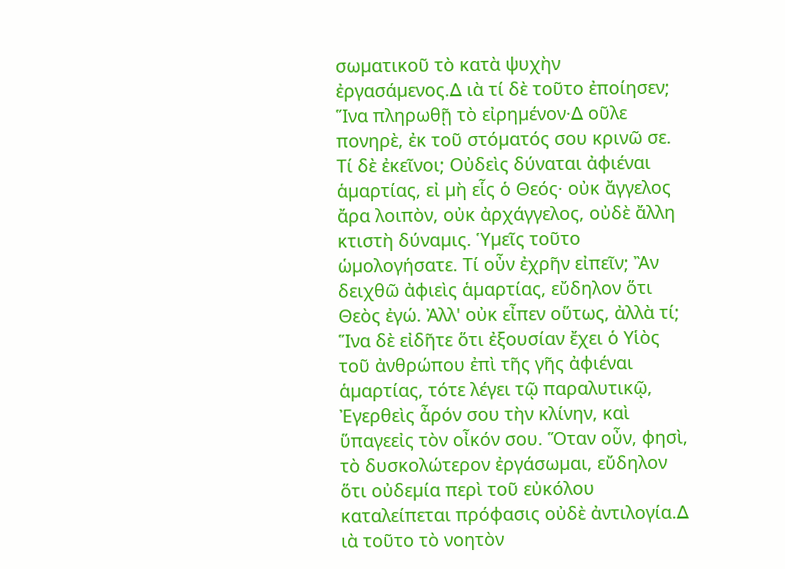σωµατικοῦ τὸ κατὰ ψυχὴν ἐργασάµενος.∆ ιὰ τί δὲ τοῦτο ἐποίησεν; Ἵνα πληρωθῇ τὸ εἰρηµένον·∆ οῦλε πονηρὲ, ἐκ τοῦ στόµατός σου κρινῶ σε. Τί δὲ ἐκεῖνοι; Οὐδεὶς δύναται ἀφιέναι ἁµαρτίας, εἰ µὴ εἷς ὁ Θεός· οὐκ ἄγγελος ἄρα λοιπὸν, οὐκ ἀρχάγγελος, οὐδὲ ἄλλη κτιστὴ δύναµις. Ὑµεῖς τοῦτο ὡµολογήσατε. Τί οὖν ἐχρῆν εἰπεῖν; Ἂν δειχθῶ ἀφιεὶς ἁµαρτίας, εὔδηλον ὅτι Θεὸς ἐγώ. Ἀλλ' οὐκ εἶπεν οὕτως, ἀλλὰ τί; Ἵνα δὲ εἰδῆτε ὅτι ἐξουσίαν ἔχει ὁ Υἱὸς τοῦ ἀνθρώπου ἐπὶ τῆς γῆς ἀφιέναι ἁµαρτίας, τότε λέγει τῷ παραλυτικῷ, Ἐγερθεὶς ἆρόν σου τὴν κλίνην, καὶ ὕπαγεεἰς τὸν οἶκόν σου. Ὅταν οὖν, φησὶ, τὸ δυσκολώτερον ἐργάσωµαι, εὔδηλον ὅτι οὐδεµία περὶ τοῦ εὐκόλου καταλείπεται πρόφασις οὐδὲ ἀντιλογία.∆ ιὰ τοῦτο τὸ νοητὸν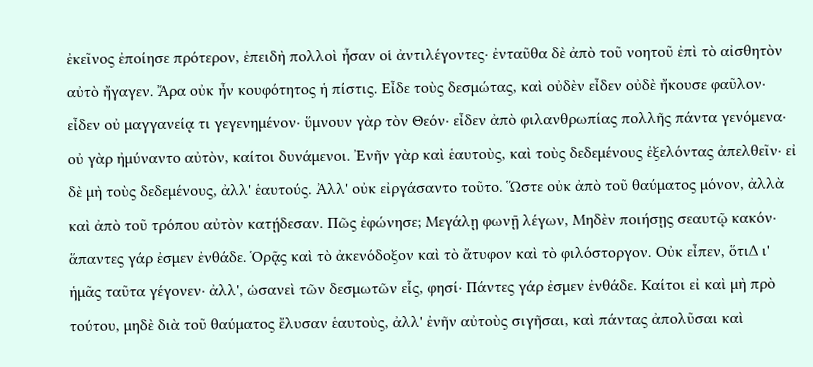ἐκεῖνος ἐποίησε πρότερον, ἐπειδὴ πολλοὶ ἦσαν οἱ ἀντιλέγοντες· ἐνταῦθα δὲ ἀπὸ τοῦ νοητοῦ ἐπὶ τὸ αἰσθητὸν αὐτὸ ἤγαγεν. Ἄρα οὐκ ἦν κουφότητος ἡ πίστις. Εἶδε τοὺς δεσµώτας, καὶ οὐδὲν εἶδεν οὐδὲ ἤκουσε φαῦλον· εἶδεν οὐ µαγγανείᾳ τι γεγενηµένον· ὕµνουν γὰρ τὸν Θεόν· εἶδεν ἀπὸ φιλανθρωπίας πολλῆς πάντα γενόµενα· οὐ γὰρ ἠµύναντο αὐτὸν, καίτοι δυνάµενοι. Ἐνῆν γὰρ καὶ ἑαυτοὺς, καὶ τοὺς δεδεµένους ἐξελόντας ἀπελθεῖν· εἰ δὲ µὴ τοὺς δεδεµένους, ἀλλ' ἑαυτούς. Ἀλλ' οὐκ εἰργάσαντο τοῦτο. Ὥστε οὐκ ἀπὸ τοῦ θαύµατος µόνον, ἀλλὰ καὶ ἀπὸ τοῦ τρόπου αὐτὸν κατῄδεσαν. Πῶς ἐφώνησε; Μεγάλῃ φωνῇ λέγων, Μηδὲν ποιήσῃς σεαυτῷ κακόν· ἅπαντες γάρ ἐσµεν ἐνθάδε. Ὁρᾷς καὶ τὸ ἀκενόδοξον καὶ τὸ ἄτυφον καὶ τὸ φιλόστοργον. Οὐκ εἶπεν, ὅτι∆ ι' ἡµᾶς ταῦτα γέγονεν· ἀλλ', ὡσανεὶ τῶν δεσµωτῶν εἷς, φησί· Πάντες γάρ ἐσµεν ἐνθάδε. Καίτοι εἰ καὶ µὴ πρὸ τούτου, µηδὲ διὰ τοῦ θαύµατος ἔλυσαν ἑαυτοὺς, ἀλλ' ἐνῆν αὐτοὺς σιγῆσαι, καὶ πάντας ἀπολῦσαι καὶ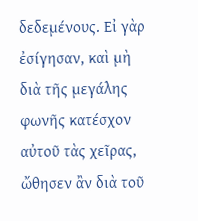δεδεµένους. Εἰ γὰρ ἐσίγησαν, καὶ µὴ διὰ τῆς µεγάλης φωνῆς κατέσχον αὐτοῦ τὰς χεῖρας, ὤθησεν ἂν διὰ τοῦ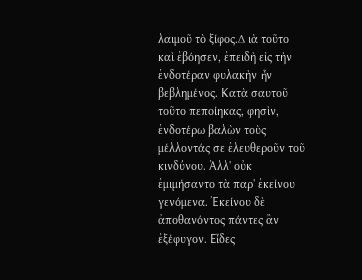λαιµοῦ τὸ ξίφος.∆ ιὰ τοῦτο καὶ ἐβόησεν, ἐπειδὴ εἰς τὴν ἐνδοτέραν φυλακὴν ἦν βεβληµένος. Κατὰ σαυτοῦ τοῦτο πεποίηκας, φησὶν, ἐνδοτέρω βαλὼν τοὺς µέλλοντάς σε ἐλευθεροῦν τοῦ κινδύνου. Ἀλλ' οὐκ ἐµιµήσαντο τὰ παρ' ἐκείνου γενόµενα. Ἐκείνου δὲ ἀποθανόντος πάντες ἂν ἐξέφυγον. Εἶδες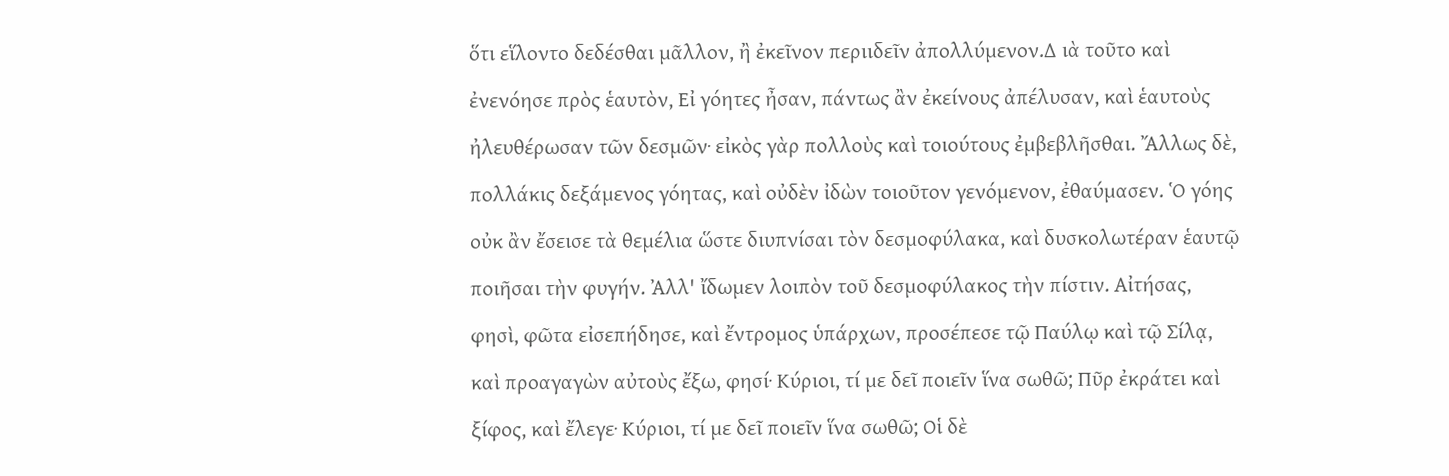ὅτι εἵλοντο δεδέσθαι µᾶλλον, ἢ ἐκεῖνον περιιδεῖν ἀπολλύµενον.∆ ιὰ τοῦτο καὶ ἐνενόησε πρὸς ἑαυτὸν, Εἰ γόητες ἦσαν, πάντως ἂν ἐκείνους ἀπέλυσαν, καὶ ἑαυτοὺς ἠλευθέρωσαν τῶν δεσµῶν· εἰκὸς γὰρ πολλοὺς καὶ τοιούτους ἐµβεβλῆσθαι. Ἄλλως δὲ, πολλάκις δεξάµενος γόητας, καὶ οὐδὲν ἰδὼν τοιοῦτον γενόµενον, ἐθαύµασεν. Ὁ γόης οὐκ ἂν ἔσεισε τὰ θεµέλια ὥστε διυπνίσαι τὸν δεσµοφύλακα, καὶ δυσκολωτέραν ἑαυτῷ ποιῆσαι τὴν φυγήν. Ἀλλ' ἴδωµεν λοιπὸν τοῦ δεσµοφύλακος τὴν πίστιν. Αἰτήσας, φησὶ, φῶτα εἰσεπήδησε, καὶ ἔντροµος ὑπάρχων, προσέπεσε τῷ Παύλῳ καὶ τῷ Σίλᾳ, καὶ προαγαγὼν αὐτοὺς ἔξω, φησί· Κύριοι, τί µε δεῖ ποιεῖν ἵνα σωθῶ; Πῦρ ἐκράτει καὶ ξίφος, καὶ ἔλεγε· Κύριοι, τί µε δεῖ ποιεῖν ἵνα σωθῶ; Οἱ δὲ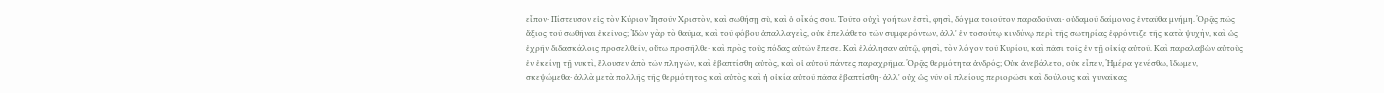εἶπον· Πίστευσον εἰς τὸν Κύριον Ἰησοῦν Χριστὸν, καὶ σωθήσῃ σὺ, καὶ ὁ οἶκός σου. Τοῦτο οὐχὶ γοήτων ἐστὶ, φησὶ, δόγµα τοιοῦτον παραδοῦναι· οὐδαµοῦ δαίµονος ἐνταῦθα µνήµη. Ὁρᾷς πῶς ἄξιος τοῦ σωθῆναι ἐκεῖνος; Ἰδὼν γὰρ τὸ θαῦµα, καὶ τοῦ φόβου ἀπαλλαγεὶς, οὐκ ἐπελάθετο τῶν συµφερόντων, ἀλλ' ἐν τοσούτῳ κινδύνῳ περὶ τῆς σωτηρίας ἐφρόντιζε τῆς κατὰ ψυχὴν, καὶ ὡς ἐχρῆν διδασκάλοις προσελθεῖν, οὕτω προσῆλθε· καὶ πρὸς τοὺς πόδας αὐτῶν ἔπεσε. Καὶ ἐλάλησαν αὐτῷ, φησὶ, τὸν λόγον τοῦ Κυρίου, καὶ πᾶσι τοῖς ἐν τῇ οἰκίᾳ αὐτοῦ. Καὶ παραλαβὼν αὐτοὺς ἐν ἐκείνῃ τῇ νυκτὶ, ἔλουσεν ἀπὸ τῶν πληγῶν, καὶ ἐβαπτίσθη αὐτὸς, καὶ οἱ αὐτοῦ πάντες παραχρῆµα. Ὁρᾷς θερµότητα ἀνδρός; Οὐκ ἀνεβάλετο, οὐκ εἶπεν, Ἡµέρα γενέσθω, ἴδωµεν, σκεψώµεθα· ἀλλὰ µετὰ πολλῆς τῆς θερµότητος καὶ αὐτὸς καὶ ἡ οἰκία αὐτοῦ πᾶσα ἐβαπτίσθη· ἀλλ' οὐχ ὡς νῦν οἱ πλείους περιορῶσι καὶ δούλους καὶ γυναῖκας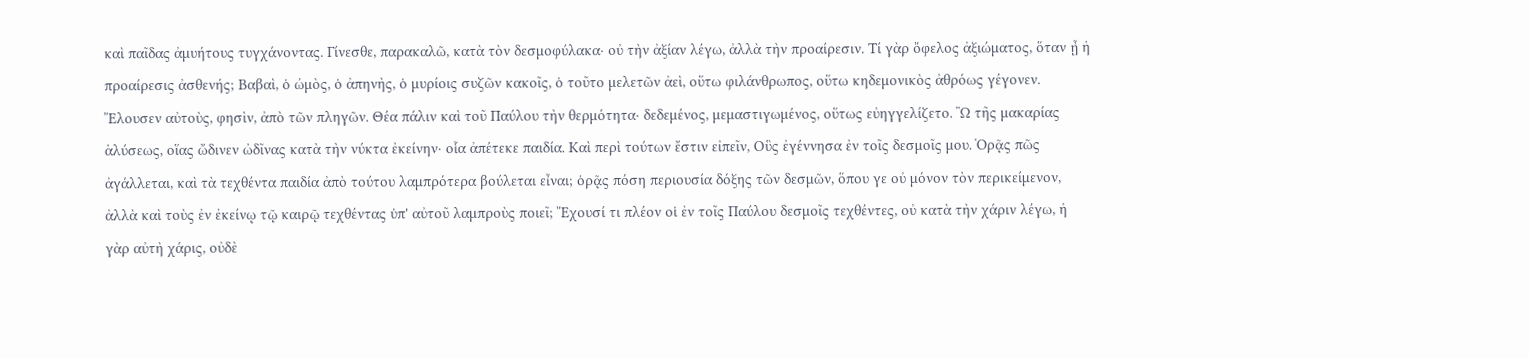καὶ παῖδας ἀµυήτους τυγχάνοντας. Γίνεσθε, παρακαλῶ, κατὰ τὸν δεσµοφύλακα· οὐ τὴν ἀξίαν λέγω, ἀλλὰ τὴν προαίρεσιν. Τί γὰρ ὄφελος ἀξιώµατος, ὅταν ᾖ ἡ προαίρεσις ἀσθενής; Βαβαὶ, ὁ ὠµὸς, ὁ ἀπηνὴς, ὁ µυρίοις συζῶν κακοῖς, ὁ τοῦτο µελετῶν ἀεὶ, οὕτω φιλάνθρωπος, οὕτω κηδεµονικὸς ἀθρόως γέγονεν. Ἔλουσεν αὐτοὺς, φησὶν, ἀπὸ τῶν πληγῶν. Θέα πάλιν καὶ τοῦ Παύλου τὴν θερµότητα· δεδεµένος, µεµαστιγωµένος, οὕτως εὐηγγελίζετο. Ὢ τῆς µακαρίας ἁλύσεως, οἵας ὤδινεν ὠδῖνας κατὰ τὴν νύκτα ἐκείνην· οἷα ἀπέτεκε παιδία. Καὶ περὶ τούτων ἔστιν εἰπεῖν, Οὓς ἐγέννησα ἐν τοῖς δεσµοῖς µου. Ὁρᾷς πῶς ἀγάλλεται, καὶ τὰ τεχθέντα παιδία ἀπὸ τούτου λαµπρότερα βούλεται εἶναι; ὁρᾷς πόση περιουσία δόξης τῶν δεσµῶν, ὅπου γε οὐ µόνον τὸν περικείµενον, ἀλλὰ καὶ τοὺς ἐν ἐκείνῳ τῷ καιρῷ τεχθέντας ὑπ' αὐτοῦ λαµπροὺς ποιεῖ; Ἔχουσί τι πλέον οἱ ἐν τοῖς Παύλου δεσµοῖς τεχθέντες, οὐ κατὰ τὴν χάριν λέγω, ἡ γὰρ αὐτὴ χάρις, οὐδὲ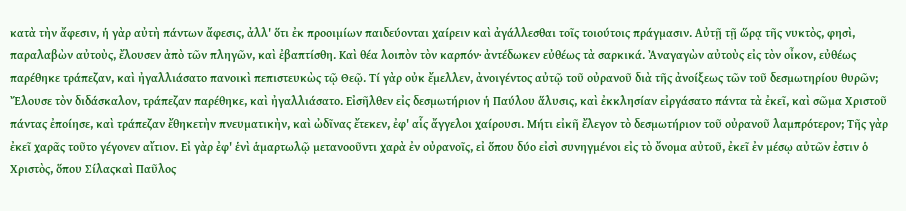κατὰ τὴν ἄφεσιν, ἡ γὰρ αὐτὴ πάντων ἄφεσις, ἀλλ' ὅτι ἐκ προοιµίων παιδεύονται χαίρειν καὶ ἀγάλλεσθαι τοῖς τοιούτοις πράγµασιν. Αὐτῇ τῇ ὥρᾳ τῆς νυκτὸς, φησὶ, παραλαβὼν αὐτοὺς, ἔλουσεν ἀπὸ τῶν πληγῶν, καὶ ἐβαπτίσθη. Καὶ θέα λοιπὸν τὸν καρπόν· ἀντέδωκεν εὐθέως τὰ σαρκικά. Ἀναγαγὼν αὐτοὺς εἰς τὸν οἶκον, εὐθέως παρέθηκε τράπεζαν, καὶ ἠγαλλιάσατο πανοικὶ πεπιστευκὼς τῷ Θεῷ. Τί γὰρ οὐκ ἔµελλεν, ἀνοιγέντος αὐτῷ τοῦ οὐρανοῦ διὰ τῆς ἀνοίξεως τῶν τοῦ δεσµωτηρίου θυρῶν; Ἔλουσε τὸν διδάσκαλον, τράπεζαν παρέθηκε, καὶ ἠγαλλιάσατο. Εἰσῆλθεν εἰς δεσµωτήριον ἡ Παύλου ἅλυσις, καὶ ἐκκλησίαν εἰργάσατο πάντα τὰ ἐκεῖ, καὶ σῶµα Χριστοῦ πάντας ἐποίησε, καὶ τράπεζαν ἔθηκετὴν πνευµατικὴν, καὶ ὠδῖνας ἔτεκεν, ἐφ' αἷς ἄγγελοι χαίρουσι. Μήτι εἰκῆ ἔλεγον τὸ δεσµωτήριον τοῦ οὐρανοῦ λαµπρότερον; Τῆς γὰρ ἐκεῖ χαρᾶς τοῦτο γέγονεν αἴτιον. Εἰ γὰρ ἐφ' ἑνὶ ἁµαρτωλῷ µετανοοῦντι χαρὰ ἐν οὐρανοῖς, εἰ ὅπου δύο εἰσὶ συνηγµένοι εἰς τὸ ὄνοµα αὐτοῦ, ἐκεῖ ἐν µέσῳ αὐτῶν ἐστιν ὁ Χριστὸς, ὅπου Σίλαςκαὶ Παῦλος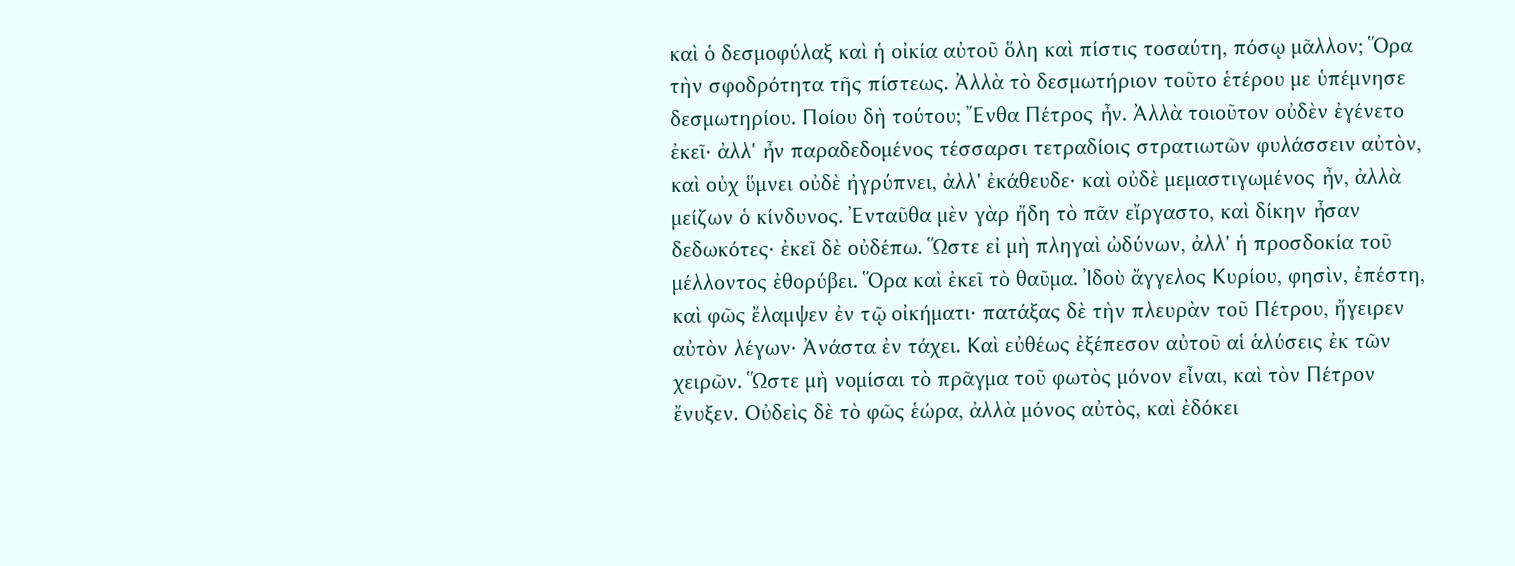καὶ ὁ δεσµοφύλαξ καὶ ἡ οἰκία αὐτοῦ ὅλη καὶ πίστις τοσαύτη, πόσῳ µᾶλλον; Ὅρα τὴν σφοδρότητα τῆς πίστεως. Ἀλλὰ τὸ δεσµωτήριον τοῦτο ἑτέρου µε ὑπέµνησε δεσµωτηρίου. Ποίου δὴ τούτου; Ἔνθα Πέτρος ἦν. Ἀλλὰ τοιοῦτον οὐδὲν ἐγένετο ἐκεῖ· ἀλλ' ἦν παραδεδοµένος τέσσαρσι τετραδίοις στρατιωτῶν φυλάσσειν αὐτὸν, καὶ οὐχ ὕµνει οὐδὲ ἠγρύπνει, ἀλλ' ἐκάθευδε· καὶ οὐδὲ µεµαστιγωµένος ἦν, ἀλλὰ µείζων ὁ κίνδυνος. Ἐνταῦθα µὲν γὰρ ἤδη τὸ πᾶν εἴργαστο, καὶ δίκην ἦσαν δεδωκότες· ἐκεῖ δὲ οὐδέπω. Ὥστε εἰ µὴ πληγαὶ ὠδύνων, ἀλλ' ἡ προσδοκία τοῦ µέλλοντος ἐθορύβει. Ὅρα καὶ ἐκεῖ τὸ θαῦµα. Ἰδοὺ ἄγγελος Κυρίου, φησὶν, ἐπέστη, καὶ φῶς ἔλαµψεν ἐν τῷ οἰκήµατι· πατάξας δὲ τὴν πλευρὰν τοῦ Πέτρου, ἤγειρεν αὐτὸν λέγων· Ἀνάστα ἐν τάχει. Καὶ εὐθέως ἐξέπεσον αὐτοῦ αἱ ἁλύσεις ἐκ τῶν χειρῶν. Ὥστε µὴ νοµίσαι τὸ πρᾶγµα τοῦ φωτὸς µόνον εἶναι, καὶ τὸν Πέτρον ἔνυξεν. Οὐδεὶς δὲ τὸ φῶς ἑώρα, ἀλλὰ µόνος αὐτὸς, καὶ ἐδόκει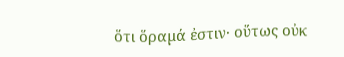ὅτι ὅραµά ἐστιν· οὕτως οὐκ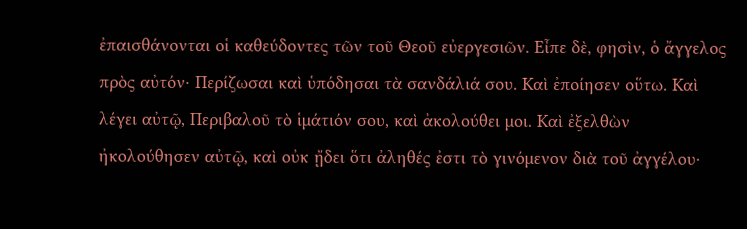ἐπαισθάνονται οἱ καθεύδοντες τῶν τοῦ Θεοῦ εὐεργεσιῶν. Εἶπε δὲ, φησὶν, ὁ ἄγγελος πρὸς αὐτόν· Περίζωσαι καὶ ὑπόδησαι τὰ σανδάλιά σου. Καὶ ἐποίησεν οὕτω. Καὶ λέγει αὐτῷ, Περιβαλοῦ τὸ ἱµάτιόν σου, καὶ ἀκολούθει µοι. Καὶ ἐξελθὼν ἠκολούθησεν αὐτῷ, καὶ οὐκ ᾔδει ὅτι ἀληθές ἐστι τὸ γινόµενον διὰ τοῦ ἀγγέλου·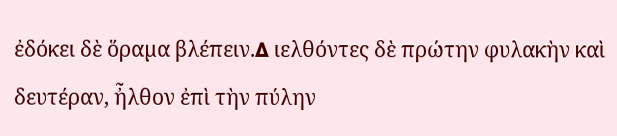ἐδόκει δὲ ὅραµα βλέπειν.∆ ιελθόντες δὲ πρώτην φυλακὴν καὶ δευτέραν, ἦλθον ἐπὶ τὴν πύλην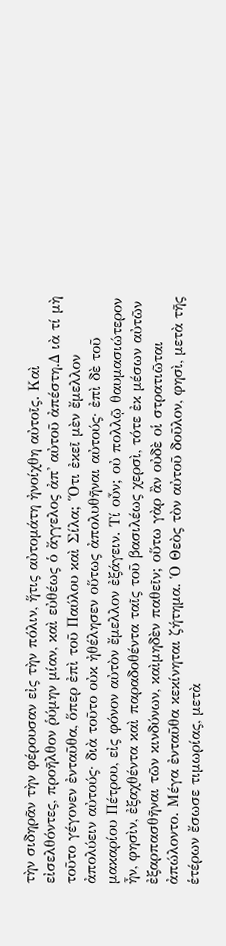τὴν σιδηρᾶν τὴν φέρουσαν εἰς τὴν πόλιν, ἥτις αὐτοµάτη ἠνοίχθη αὐτοῖς. Καὶ εἰσελθόντες, προῆλθον ῥύµην µίαν, καὶ εὐθέως ὁ ἄγγελος ἀπ' αὐτοῦ ἀπέστη.∆ ιὰ τί µὴ τοῦτο γέγονεν ἐνταῦθα, ὅπερ ἐπὶ τοῦ Παύλου καὶ Σίλα; Ὅτι ἐκεῖ µὲν ἔµελλον ἀπολύειν αὐτούς· διὰ τοῦτο οὐκ ἠθέλησεν οὕτως ἀπολυθῆναι αὐτούς· ἐπὶ δὲ τοῦ µακαρίου Πέτρου, εἰς φόνον αὐτὸν ἔµελλον ἐξάγειν. Τί οὖν; οὐ πολλῷ θαυµασιώτερον ἦν, φησὶν, ἐξαχθέντα καὶ παραδοθέντα ταῖς τοῦ βασιλέως χερσὶ, τότε ἐκ µέσων αὐτῶν ἐξαρπασθῆναι τῶν κινδύνων, καὶµηδὲν παθεῖν; οὕτω γὰρ ἂν οὐδὲ οἱ στρατιῶται ἀπώλοντο. Μέγα ἐνταῦθα κεκίνηται ζήτηµα. Ὁ Θεὸς τὸν αὐτοῦ δοῦλον, φησὶ, µετὰ τῆς ἑτέρων ἔσωσε τιµωρίας, µετὰ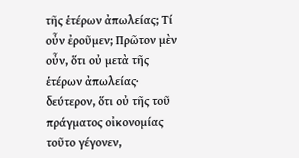τῆς ἑτέρων ἀπωλείας; Τί οὖν ἐροῦµεν; Πρῶτον µὲν οὖν, ὅτι οὐ µετὰ τῆς ἑτέρων ἀπωλείας· δεύτερον, ὅτι οὐ τῆς τοῦ πράγµατος οἰκονοµίας τοῦτο γέγονεν,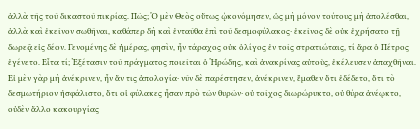ἀλλὰ τῆς τοῦ δικαστοῦ πικρίας. Πῶς; Ὁ µὲν Θεὸς οὕτως ᾠκονόµησεν, ὡς µὴ µόνον τούτους µὴ ἀπολέσθαι, ἀλλὰ καὶ ἐκεῖνον σωθῆναι, καθάπερ δὴ καὶ ἐνταῦθα ἐπὶ τοῦ δεσµοφύλακος· ἐκεῖνος δὲ οὐκ ἐχρήσατο τῇ δωρεᾷ εἰς δέον. Γενοµένης δὲ ἡµέρας, φησὶν, ἦν τάραχος οὐκ ὀλίγος ἐν τοῖς στρατιώταις, τί ἄρα ὁ Πέτρος ἐγένετο. Εἶτα τί; Ἐξέτασιν τοῦ πράγµατος ποιεῖται ὁ Ἡρώδης, καὶ ἀνακρίνας αὐτοὺς, ἐκέλευσεν ἀπαχθῆναι. Εἰ µὲν γὰρ µὴ ἀνέκρινεν, ἦν ἄν τις ἀπολογία· νῦν δὲ παρέστησεν, ἀνέκρινεν, ἔµαθεν ὅτι ἐδέδετο, ὅτι τὸ δεσµωτήριον ἠσφάλιστο, ὅτι οἱ φύλακες ἦσαν πρὸ τῶν θυρῶν· οὐ τοῖχος διωρώρυκτο, οὐ θύρα ἀνέῳκτο, οὐδὲν ἄλλο κακουργίας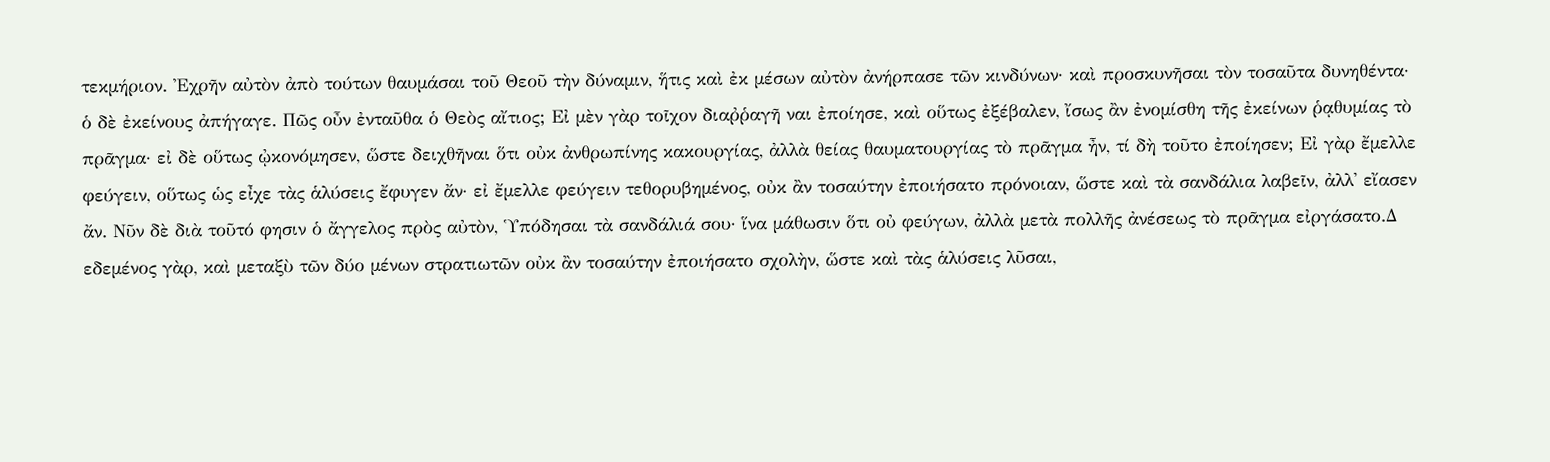τεκµήριον. Ἐχρῆν αὐτὸν ἀπὸ τούτων θαυµάσαι τοῦ Θεοῦ τὴν δύναµιν, ἥτις καὶ ἐκ µέσων αὐτὸν ἀνήρπασε τῶν κινδύνων· καὶ προσκυνῆσαι τὸν τοσαῦτα δυνηθέντα· ὁ δὲ ἐκείνους ἀπήγαγε. Πῶς οὖν ἐνταῦθα ὁ Θεὸς αἴτιος; Εἰ µὲν γὰρ τοῖχον διαῤῥαγῆ ναι ἐποίησε, καὶ οὕτως ἐξέβαλεν, ἴσως ἂν ἐνοµίσθη τῆς ἐκείνων ῥᾳθυµίας τὸ πρᾶγµα· εἰ δὲ οὕτως ᾠκονόµησεν, ὥστε δειχθῆναι ὅτι οὐκ ἀνθρωπίνης κακουργίας, ἀλλὰ θείας θαυµατουργίας τὸ πρᾶγµα ἦν, τί δὴ τοῦτο ἐποίησεν; Εἰ γὰρ ἔµελλε φεύγειν, οὕτως ὡς εἶχε τὰς ἁλύσεις ἔφυγεν ἄν· εἰ ἔµελλε φεύγειν τεθορυβηµένος, οὐκ ἂν τοσαύτην ἐποιήσατο πρόνοιαν, ὥστε καὶ τὰ σανδάλια λαβεῖν, ἀλλ' εἴασεν ἄν. Νῦν δὲ διὰ τοῦτό φησιν ὁ ἄγγελος πρὸς αὐτὸν, Ὑπόδησαι τὰ σανδάλιά σου· ἵνα µάθωσιν ὅτι οὐ φεύγων, ἀλλὰ µετὰ πολλῆς ἀνέσεως τὸ πρᾶγµα εἰργάσατο.∆ εδεµένος γὰρ, καὶ µεταξὺ τῶν δύο µένων στρατιωτῶν οὐκ ἂν τοσαύτην ἐποιήσατο σχολὴν, ὥστε καὶ τὰς ἁλύσεις λῦσαι,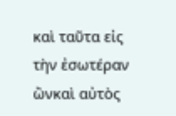καὶ ταῦτα εἰς τὴν ἐσωτέραν ὢνκαὶ αὐτὸς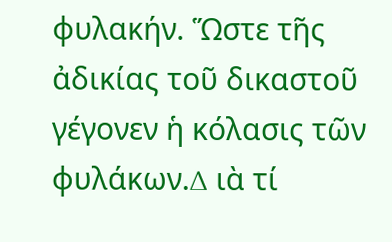φυλακήν. Ὥστε τῆς ἀδικίας τοῦ δικαστοῦ γέγονεν ἡ κόλασις τῶν φυλάκων.∆ ιὰ τί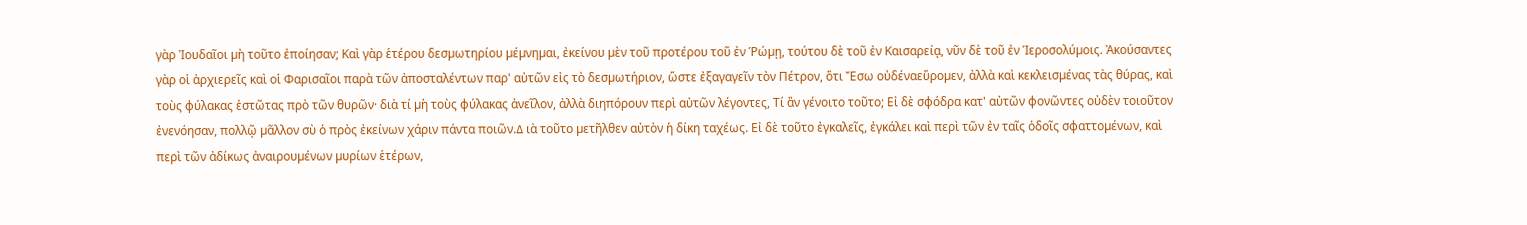γὰρ Ἰουδαῖοι µὴ τοῦτο ἐποίησαν; Καὶ γὰρ ἑτέρου δεσµωτηρίου µέµνηµαι, ἐκείνου µὲν τοῦ προτέρου τοῦ ἐν Ῥώµῃ, τούτου δὲ τοῦ ἐν Καισαρείᾳ, νῦν δὲ τοῦ ἐν Ἱεροσολύµοις. Ἀκούσαντες γὰρ οἱ ἀρχιερεῖς καὶ οἱ Φαρισαῖοι παρὰ τῶν ἀποσταλέντων παρ' αὐτῶν εἰς τὸ δεσµωτήριον, ὥστε ἐξαγαγεῖν τὸν Πέτρον, ὅτι Ἔσω οὐδέναεὕροµεν, ἀλλὰ καὶ κεκλεισµένας τὰς θύρας, καὶ τοὺς φύλακας ἑστῶτας πρὸ τῶν θυρῶν· διὰ τί µὴ τοὺς φύλακας ἀνεῖλον, ἀλλὰ διηπόρουν περὶ αὐτῶν λέγοντες, Τί ἂν γένοιτο τοῦτο; Εἰ δὲ σφόδρα κατ' αὐτῶν φονῶντες οὐδὲν τοιοῦτον ἐνενόησαν, πολλῷ µᾶλλον σὺ ὁ πρὸς ἐκείνων χάριν πάντα ποιῶν.∆ ιὰ τοῦτο µετῆλθεν αὐτὸν ἡ δίκη ταχέως. Εἰ δὲ τοῦτο ἐγκαλεῖς, ἐγκάλει καὶ περὶ τῶν ἐν ταῖς ὁδοῖς σφαττοµένων, καὶ περὶ τῶν ἀδίκως ἀναιρουµένων µυρίων ἑτέρων,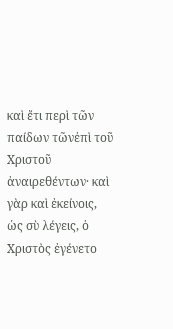καὶ ἔτι περὶ τῶν παίδων τῶνἐπὶ τοῦ Χριστοῦ ἀναιρεθέντων· καὶ γὰρ καὶ ἐκείνοις, ὡς σὺ λέγεις, ὁ Χριστὸς ἐγένετο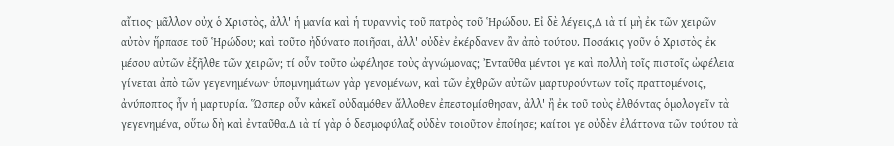αἴτιος· µᾶλλον οὐχ ὁ Χριστὸς, ἀλλ' ἡ µανία καὶ ἡ τυραννὶς τοῦ πατρὸς τοῦ Ἡρώδου. Εἰ δὲ λέγεις,∆ ιὰ τί µὴ ἐκ τῶν χειρῶν αὐτὸν ἥρπασε τοῦ Ἡρώδου; καὶ τοῦτο ἠδύνατο ποιῆσαι, ἀλλ' οὐδὲν ἐκέρδανεν ἂν ἀπὸ τούτου. Ποσάκις γοῦν ὁ Χριστὸς ἐκ µέσου αὐτῶν ἐξῆλθε τῶν χειρῶν; τί οὖν τοῦτο ὠφέλησε τοὺς ἀγνώµονας; Ἐνταῦθα µέντοι γε καὶ πολλὴ τοῖς πιστοῖς ὠφέλεια γίνεται ἀπὸ τῶν γεγενηµένων· ὑποµνηµάτων γὰρ γενοµένων, καὶ τῶν ἐχθρῶν αὐτῶν µαρτυρούντων τοῖς πραττοµένοις, ἀνύποπτος ἦν ἡ µαρτυρία. Ὥσπερ οὖν κἀκεῖ οὐδαµόθεν ἄλλοθεν ἐπεστοµίσθησαν, ἀλλ' ἢ ἐκ τοῦ τοὺς ἐλθόντας ὁµολογεῖν τὰ γεγενηµένα, οὕτω δὴ καὶ ἐνταῦθα.∆ ιὰ τί γὰρ ὁ δεσµοφύλαξ οὐδὲν τοιοῦτον ἐποίησε; καίτοι γε οὐδὲν ἐλάττονα τῶν τούτου τὰ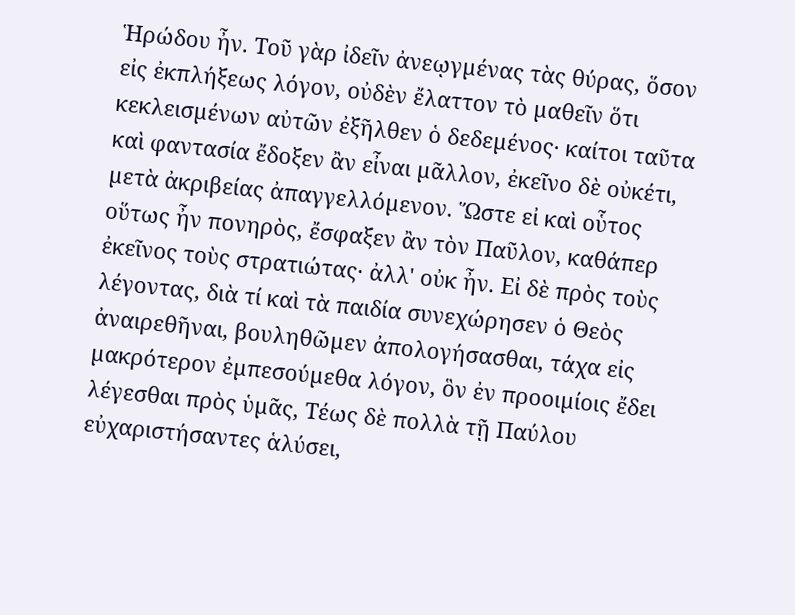Ἡρώδου ἦν. Τοῦ γὰρ ἰδεῖν ἀνεῳγµένας τὰς θύρας, ὅσον εἰς ἐκπλήξεως λόγον, οὐδὲν ἔλαττον τὸ µαθεῖν ὅτι κεκλεισµένων αὐτῶν ἐξῆλθεν ὁ δεδεµένος· καίτοι ταῦτα καὶ φαντασία ἔδοξεν ἂν εἶναι µᾶλλον, ἐκεῖνο δὲ οὐκέτι, µετὰ ἀκριβείας ἀπαγγελλόµενον. Ὥστε εἰ καὶ οὗτος οὕτως ἦν πονηρὸς, ἔσφαξεν ἂν τὸν Παῦλον, καθάπερ ἐκεῖνος τοὺς στρατιώτας· ἀλλ' οὐκ ἦν. Εἰ δὲ πρὸς τοὺς λέγοντας, διὰ τί καὶ τὰ παιδία συνεχώρησεν ὁ Θεὸς ἀναιρεθῆναι, βουληθῶµεν ἀπολογήσασθαι, τάχα εἰς µακρότερον ἐµπεσούµεθα λόγον, ὃν ἐν προοιµίοις ἔδει λέγεσθαι πρὸς ὑµᾶς, Τέως δὲ πολλὰ τῇ Παύλου εὐχαριστήσαντες ἁλύσει,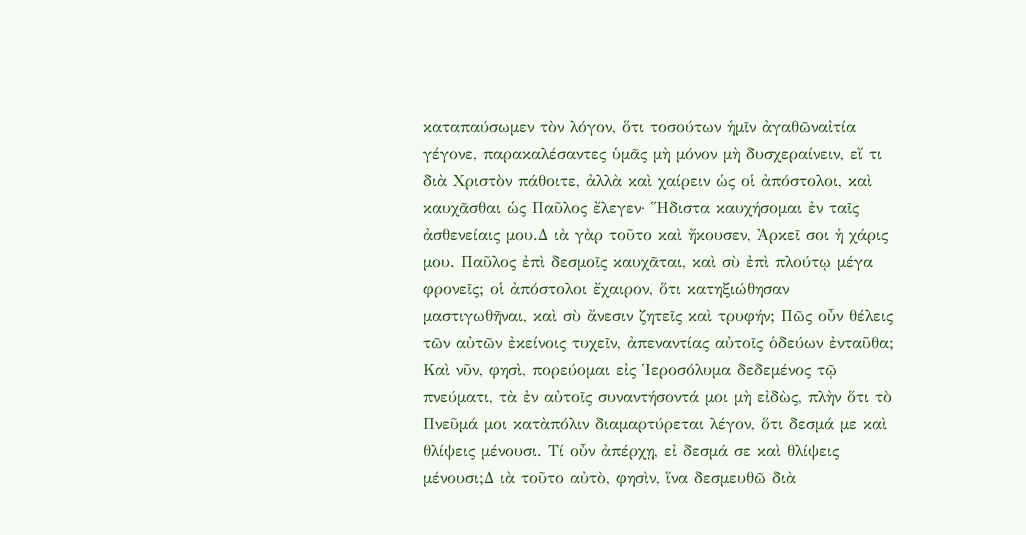καταπαύσωµεν τὸν λόγον, ὅτι τοσούτων ἡµῖν ἀγαθῶναἰτία γέγονε, παρακαλέσαντες ὑµᾶς µὴ µόνον µὴ δυσχεραίνειν, εἴ τι διὰ Χριστὸν πάθοιτε, ἀλλὰ καὶ χαίρειν ὡς οἱ ἀπόστολοι, καὶ καυχᾶσθαι ὡς Παῦλος ἔλεγεν· Ἥδιστα καυχήσοµαι ἐν ταῖς ἀσθενείαις µου.∆ ιὰ γὰρ τοῦτο καὶ ἤκουσεν, Ἀρκεῖ σοι ἡ χάρις µου. Παῦλος ἐπὶ δεσµοῖς καυχᾶται, καὶ σὺ ἐπὶ πλούτῳ µέγα φρονεῖς; οἱ ἀπόστολοι ἔχαιρον, ὅτι κατηξιώθησαν µαστιγωθῆναι, καὶ σὺ ἄνεσιν ζητεῖς καὶ τρυφήν; Πῶς οὖν θέλεις τῶν αὐτῶν ἐκείνοις τυχεῖν, ἀπεναντίας αὐτοῖς ὁδεύων ἐνταῦθα; Καὶ νῦν, φησὶ, πορεύοµαι εἰς Ἱεροσόλυµα δεδεµένος τῷ πνεύµατι, τὰ ἐν αὐτοῖς συναντήσοντά µοι µὴ εἰδὼς, πλὴν ὅτι τὸ Πνεῦµά µοι κατὰπόλιν διαµαρτύρεται λέγον, ὅτι δεσµά µε καὶ θλίψεις µένουσι. Τί οὖν ἀπέρχῃ, εἰ δεσµά σε καὶ θλίψεις µένουσι;∆ ιὰ τοῦτο αὐτὸ, φησὶν, ἵνα δεσµευθῶ διὰ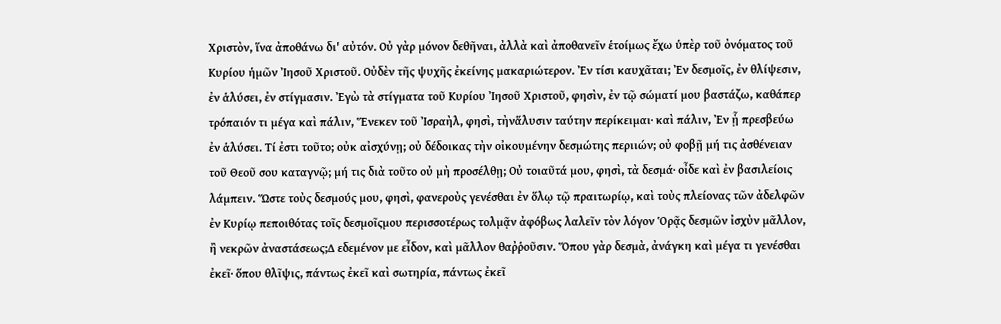Χριστὸν, ἵνα ἀποθάνω δι' αὐτόν. Οὐ γὰρ µόνον δεθῆναι, ἀλλὰ καὶ ἀποθανεῖν ἑτοίµως ἔχω ὑπὲρ τοῦ ὀνόµατος τοῦ Κυρίου ἡµῶν Ἰησοῦ Χριστοῦ. Οὐδὲν τῆς ψυχῆς ἐκείνης µακαριώτερον. Ἐν τίσι καυχᾶται; Ἐν δεσµοῖς, ἐν θλίψεσιν, ἐν ἁλύσει, ἐν στίγµασιν. Ἐγὼ τὰ στίγµατα τοῦ Κυρίου Ἰησοῦ Χριστοῦ, φησὶν, ἐν τῷ σώµατί µου βαστάζω, καθάπερ τρόπαιόν τι µέγα καὶ πάλιν, Ἕνεκεν τοῦ Ἰσραὴλ, φησὶ, τὴνἅλυσιν ταύτην περίκειµαι· καὶ πάλιν, Ἐν ᾗ πρεσβεύω ἐν ἁλύσει. Τί ἐστι τοῦτο; οὐκ αἰσχύνῃ; οὐ δέδοικας τὴν οἰκουµένην δεσµώτης περιιών; οὐ φοβῇ µή τις ἀσθένειαν τοῦ Θεοῦ σου καταγνῷ; µή τις διὰ τοῦτο οὐ µὴ προσέλθῃ; Οὐ τοιαῦτά µου, φησὶ, τὰ δεσµά· οἶδε καὶ ἐν βασιλείοις λάµπειν. Ὥστε τοὺς δεσµούς µου, φησὶ, φανεροὺς γενέσθαι ἐν ὅλῳ τῷ πραιτωρίῳ, καὶ τοὺς πλείονας τῶν ἀδελφῶν ἐν Κυρίῳ πεποιθότας τοῖς δεσµοῖςµου περισσοτέρως τολµᾷν ἀφόβως λαλεῖν τὸν λόγον Ὁρᾷς δεσµῶν ἰσχὺν µᾶλλον, ἢ νεκρῶν ἀναστάσεως;∆ εδεµένον µε εἶδον, καὶ µᾶλλον θαῤῥοῦσιν. Ὅπου γὰρ δεσµὰ, ἀνάγκη καὶ µέγα τι γενέσθαι ἐκεῖ· ὅπου θλῖψις, πάντως ἐκεῖ καὶ σωτηρία, πάντως ἐκεῖ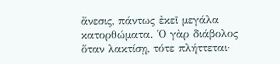ἄνεσις, πάντως ἐκεῖ µεγάλα κατορθώµατα. Ὁ γὰρ διάβολος ὅταν λακτίσῃ, τότε πλήττεται·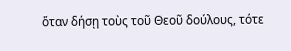ὅταν δήσῃ τοὺς τοῦ Θεοῦ δούλους, τότε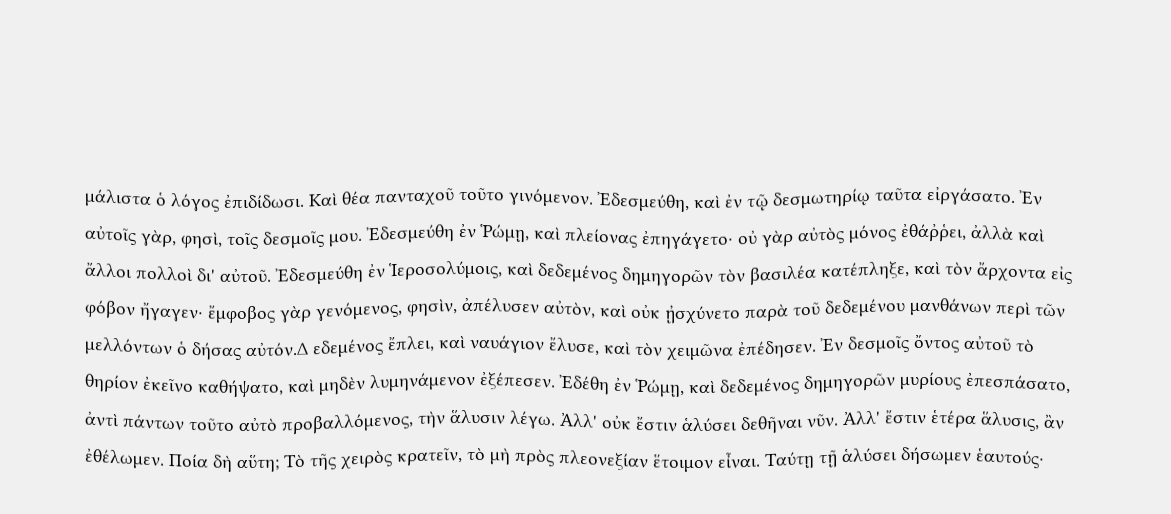µάλιστα ὁ λόγος ἐπιδίδωσι. Καὶ θέα πανταχοῦ τοῦτο γινόµενον. Ἐδεσµεύθη, καὶ ἐν τῷ δεσµωτηρίῳ ταῦτα εἰργάσατο. Ἐν αὐτοῖς γὰρ, φησὶ, τοῖς δεσµοῖς µου. Ἐδεσµεύθη ἐν Ῥώµῃ, καὶ πλείονας ἐπηγάγετο· οὐ γὰρ αὐτὸς µόνος ἐθάῤῥει, ἀλλὰ καὶ ἄλλοι πολλοὶ δι' αὐτοῦ. Ἐδεσµεύθη ἐν Ἱεροσολύµοις, καὶ δεδεµένος δηµηγορῶν τὸν βασιλέα κατέπληξε, καὶ τὸν ἄρχοντα εἰς φόβον ἤγαγεν· ἔµφοβος γὰρ γενόµενος, φησὶν, ἀπέλυσεν αὐτὸν, καὶ οὐκ ᾐσχύνετο παρὰ τοῦ δεδεµένου µανθάνων περὶ τῶν µελλόντων ὁ δήσας αὐτόν.∆ εδεµένος ἔπλει, καὶ ναυάγιον ἔλυσε, καὶ τὸν χειµῶνα ἐπέδησεν. Ἐν δεσµοῖς ὄντος αὐτοῦ τὸ θηρίον ἐκεῖνο καθήψατο, καὶ µηδὲν λυµηνάµενον ἐξέπεσεν. Ἐδέθη ἐν Ῥώµῃ, καὶ δεδεµένος δηµηγορῶν µυρίους ἐπεσπάσατο, ἀντὶ πάντων τοῦτο αὐτὸ προβαλλόµενος, τὴν ἅλυσιν λέγω. Ἀλλ' οὐκ ἔστιν ἁλύσει δεθῆναι νῦν. Ἀλλ' ἔστιν ἑτέρα ἅλυσις, ἂν ἐθέλωµεν. Ποία δὴ αὕτη; Τὸ τῆς χειρὸς κρατεῖν, τὸ µὴ πρὸς πλεονεξίαν ἕτοιµον εἶναι. Ταύτῃ τῇ ἁλύσει δήσωµεν ἑαυτούς·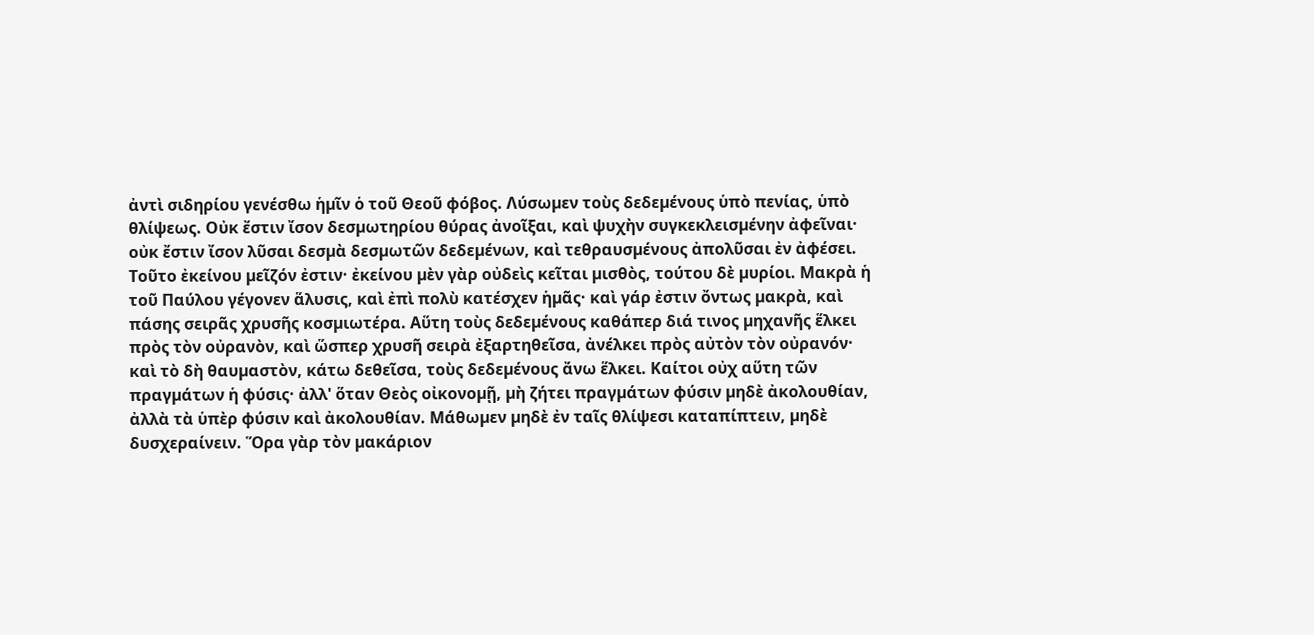ἀντὶ σιδηρίου γενέσθω ἡµῖν ὁ τοῦ Θεοῦ φόβος. Λύσωµεν τοὺς δεδεµένους ὑπὸ πενίας, ὑπὸ θλίψεως. Οὐκ ἔστιν ἴσον δεσµωτηρίου θύρας ἀνοῖξαι, καὶ ψυχὴν συγκεκλεισµένην ἀφεῖναι· οὐκ ἔστιν ἴσον λῦσαι δεσµὰ δεσµωτῶν δεδεµένων, καὶ τεθραυσµένους ἀπολῦσαι ἐν ἀφέσει. Τοῦτο ἐκείνου µεῖζόν ἐστιν· ἐκείνου µὲν γὰρ οὐδεὶς κεῖται µισθὸς, τούτου δὲ µυρίοι. Μακρὰ ἡ τοῦ Παύλου γέγονεν ἅλυσις, καὶ ἐπὶ πολὺ κατέσχεν ἡµᾶς· καὶ γάρ ἐστιν ὄντως µακρὰ, καὶ πάσης σειρᾶς χρυσῆς κοσµιωτέρα. Αὕτη τοὺς δεδεµένους καθάπερ διά τινος µηχανῆς ἕλκει πρὸς τὸν οὐρανὸν, καὶ ὥσπερ χρυσῆ σειρὰ ἐξαρτηθεῖσα, ἀνέλκει πρὸς αὐτὸν τὸν οὐρανόν· καὶ τὸ δὴ θαυµαστὸν, κάτω δεθεῖσα, τοὺς δεδεµένους ἄνω ἕλκει. Καίτοι οὐχ αὕτη τῶν πραγµάτων ἡ φύσις· ἀλλ' ὅταν Θεὸς οἰκονοµῇ, µὴ ζήτει πραγµάτων φύσιν µηδὲ ἀκολουθίαν, ἀλλὰ τὰ ὑπὲρ φύσιν καὶ ἀκολουθίαν. Μάθωµεν µηδὲ ἐν ταῖς θλίψεσι καταπίπτειν, µηδὲ δυσχεραίνειν. Ὅρα γὰρ τὸν µακάριον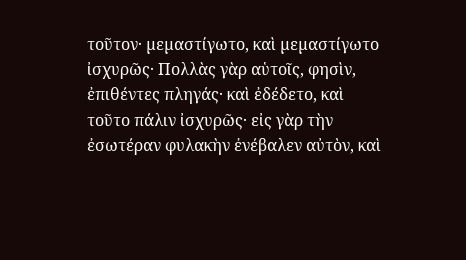τοῦτον· µεµαστίγωτο, καὶ µεµαστίγωτο ἰσχυρῶς· Πολλὰς γὰρ αὑτοῖς, φησὶν, ἐπιθέντες πληγάς· καὶ ἐδέδετο, καὶ τοῦτο πάλιν ἰσχυρῶς· εἰς γὰρ τὴν ἐσωτέραν φυλακὴν ἐνέβαλεν αὐτὸν, καὶ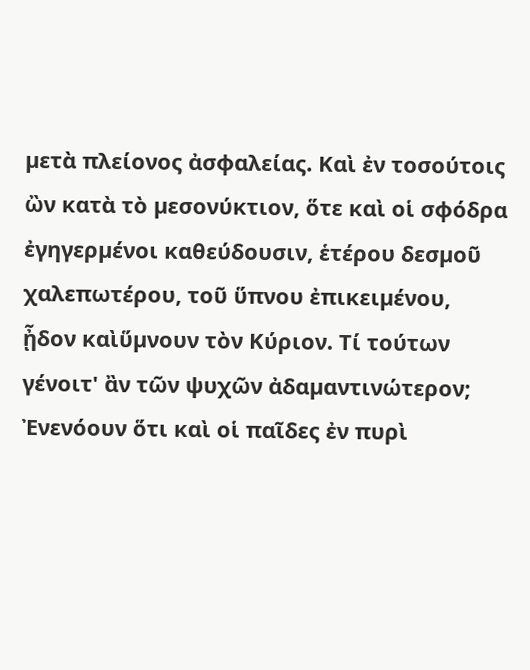µετὰ πλείονος ἀσφαλείας. Καὶ ἐν τοσούτοις ὢν κατὰ τὸ µεσονύκτιον, ὅτε καὶ οἱ σφόδρα ἐγηγερµένοι καθεύδουσιν, ἑτέρου δεσµοῦ χαλεπωτέρου, τοῦ ὕπνου ἐπικειµένου, ᾖδον καὶὕµνουν τὸν Κύριον. Τί τούτων γένοιτ' ἂν τῶν ψυχῶν ἀδαµαντινώτερον; Ἐνενόουν ὅτι καὶ οἱ παῖδες ἐν πυρὶ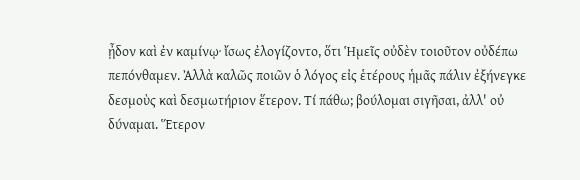ᾖδον καὶ ἐν καµίνῳ· ἴσως ἐλογίζοντο, ὅτι Ἡµεῖς οὐδὲν τοιοῦτον οὐδέπω πεπόνθαµεν. Ἀλλὰ καλῶς ποιῶν ὁ λόγος εἰς ἑτέρους ἡµᾶς πάλιν ἐξήνεγκε δεσµοὺς καὶ δεσµωτήριον ἕτερον. Τί πάθω; βούλοµαι σιγῆσαι, ἀλλ' οὐ δύναµαι. Ἕτερον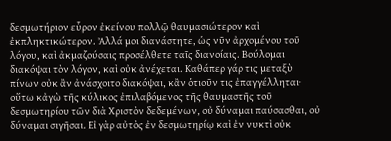δεσµωτήριον εὗρον ἐκείνου πολλῷ θαυµασιώτερον καὶ ἐκπληκτικώτερον. Ἀλλά µοι διανάστητε, ὡς νῦν ἀρχοµένου τοῦ λόγου, καὶ ἀκµαζούσαις προσέλθετε ταῖς διανοίαις. Βούλοµαι διακόψαι τὸν λόγον, καὶ οὐκ ἀνέχεται. Καθάπερ γάρ τις µεταξὺ πίνων οὐκ ἂν ἀνάσχοιτο διακόψαι, κἂν ὁτιοῦν τις ἐπαγγέλληται· οὕτω κἀγὼ τῆς κύλικος ἐπιλαβόµενος τῆς θαυµαστῆς τοῦ δεσµωτηρίου τῶν διὰ Χριστὸν δεδεµένων, οὐ δύναµαι παύσασθαι, οὐ δύναµαι σιγῆσαι. Εἰ γὰρ αὐτὸς ἐν δεσµωτηρίῳ καὶ ἐν νυκτὶ οὐκ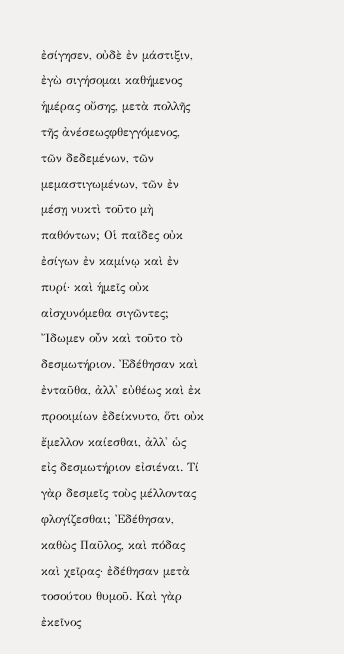ἐσίγησεν, οὐδὲ ἐν µάστιξιν, ἐγὼ σιγήσοµαι καθήµενος ἡµέρας οὔσης, µετὰ πολλῆς τῆς ἀνέσεωςφθεγγόµενος, τῶν δεδεµένων, τῶν µεµαστιγωµένων, τῶν ἐν µέσῃ νυκτὶ τοῦτο µὴ παθόντων; Οἱ παῖδες οὐκ ἐσίγων ἐν καµίνῳ καὶ ἐν πυρί· καὶ ἡµεῖς οὐκ αἰσχυνόµεθα σιγῶντες; Ἴδωµεν οὖν καὶ τοῦτο τὸ δεσµωτήριον. Ἐδέθησαν καὶ ἐνταῦθα, ἀλλ' εὐθέως καὶ ἐκ προοιµίων ἐδείκνυτο, ὅτι οὐκ ἔµελλον καίεσθαι, ἀλλ' ὡς εἰς δεσµωτήριον εἰσιέναι. Τί γὰρ δεσµεῖς τοὺς µέλλοντας φλογίζεσθαι; Ἐδέθησαν, καθὼς Παῦλος, καὶ πόδας καὶ χεῖρας· ἐδέθησαν µετὰ τοσούτου θυµοῦ. Καὶ γὰρ ἐκεῖνος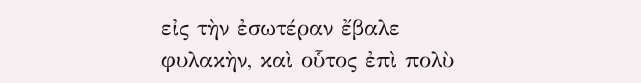εἰς τὴν ἐσωτέραν ἔβαλε φυλακὴν, καὶ οὗτος ἐπὶ πολὺ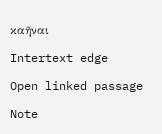καῆναι

Intertext edge

Open linked passage

Note